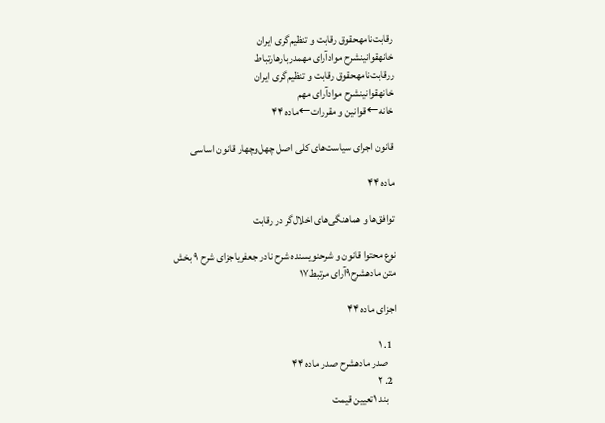رقابت‌نامهحقوق رقابت و تنظیم‌گری ایران
خانهقوانینشرح موادآرای مهمدربارهارتباط
ررقابت‌نامهحقوق رقابت و تنظیم‌گری ایران
خانهقوانینشرح موادآرای مهم
خانه←قوانین و مقررات←ماده ۴۴

قانون اجرای سیاست‌های کلی اصل چهل‌وچهار قانون اساسی

ماده ۴۴

توافق‌ها و هماهنگی‌های اخلال‌گر در رقابت

نوع محتوا قانون و شرحنویسنده شرح نادر جعفریاجزای شرح ۹ بخش
متن مادهشرح۹آرای مرتبط۱۷

اجزای ماده ۴۴

  1. ۱
    صدر مادهشرح صدر ماده ۴۴
  2. ۲
    بند ۱تعیین قیمت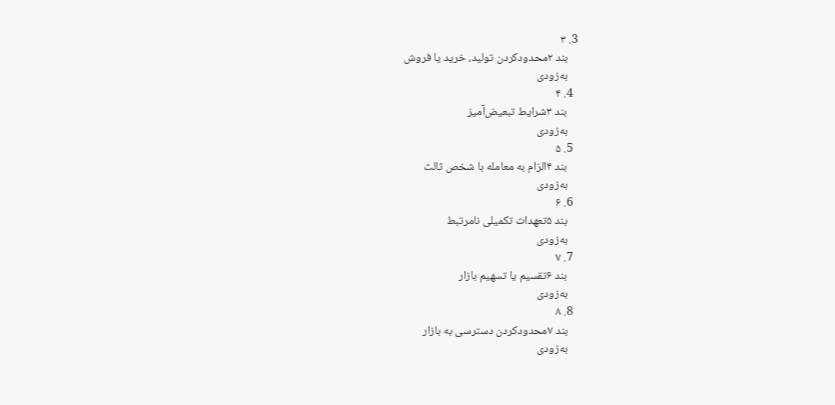3. ۳
    بند ۲محدودکردن تولید، خرید یا فروش
    به‌زودی
  4. ۴
    بند ۳شرایط تبعیض‌آمیز
    به‌زودی
  5. ۵
    بند ۴الزام به معامله با شخص ثالث
    به‌زودی
  6. ۶
    بند ۵تعهدات تکمیلی نامرتبط
    به‌زودی
  7. ۷
    بند ۶تقسیم یا تسهیم بازار
    به‌زودی
  8. ۸
    بند ۷محدودکردن دسترسی به بازار
    به‌زودی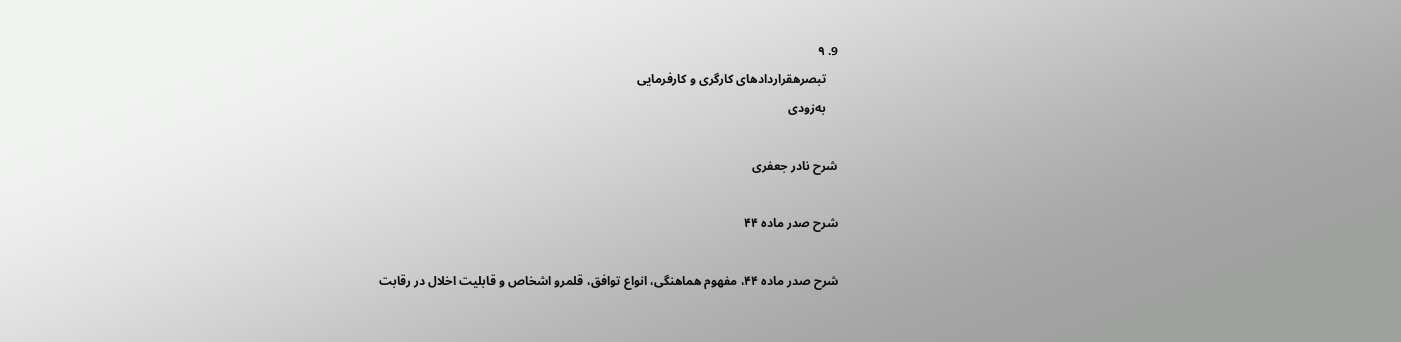9. ۹
    تبصرهقراردادهای کارگری و کارفرمایی
    به‌زودی

شرح نادر جعفری

شرح صدر ماده ۴۴

شرح صدر ماده ۴۴، مفهوم هماهنگی، انواع توافق، قلمرو اشخاص و قابلیت اخلال در رقابت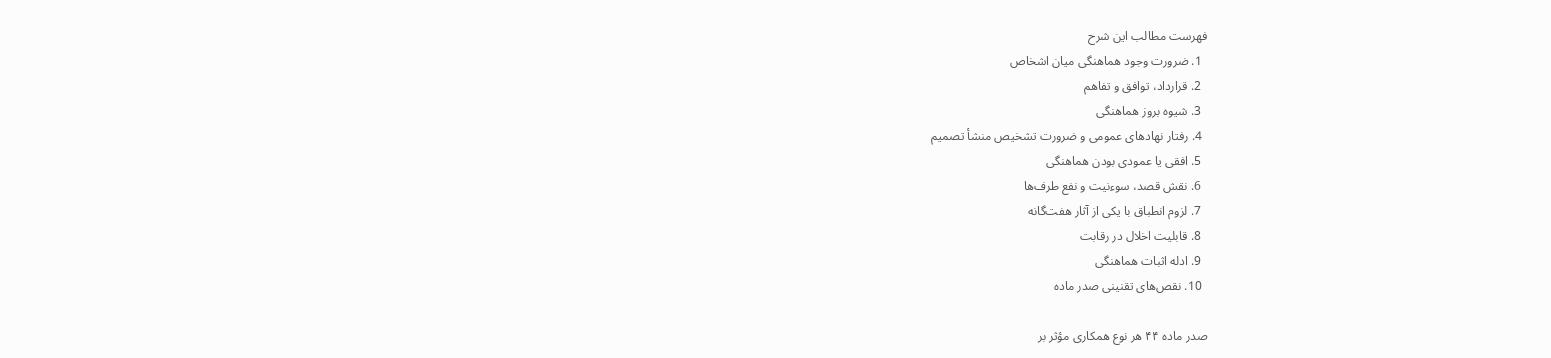فهرست مطالب این شرح
  1. ضرورت وجود هماهنگی میان اشخاص
  2. قرارداد، توافق و تفاهم
  3. شیوه بروز هماهنگی
  4. رفتار نهادهای عمومی و ضرورت تشخیص منشأ تصمیم
  5. افقی یا عمودی بودن هماهنگی
  6. نقش قصد، سوءنیت و نفع طرف‌ها
  7. لزوم انطباق با یکی از آثار هفت‌گانه
  8. قابلیت اخلال در رقابت
  9. ادله اثبات هماهنگی
  10. نقص‌های تقنینی صدر ماده

صدر ماده ۴۴ هر نوع همکاری مؤثر بر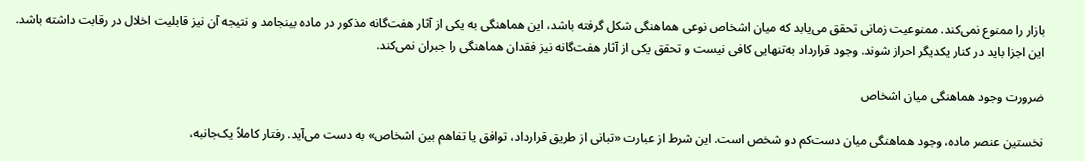بازار را ممنوع نمی‌کند. ممنوعیت زمانی تحقق می‌یابد که میان اشخاص نوعی هماهنگی شکل گرفته باشد، این هماهنگی به یکی از آثار هفت‌گانه مذکور در ماده بینجامد و نتیجه آن نیز قابلیت اخلال در رقابت داشته باشد. این اجزا باید در کنار یکدیگر احراز شوند. وجود قرارداد به‌تنهایی کافی نیست و تحقق یکی از آثار هفت‌گانه نیز فقدان هماهنگی را جبران نمی‌کند.

ضرورت وجود هماهنگی میان اشخاص

نخستین عنصر ماده، وجود هماهنگی میان دست‌کم دو شخص است. این شرط از عبارت «تبانی از طریق قرارداد، توافق یا تفاهم بین اشخاص» به دست می‌آید. رفتار کاملاً یک‌جانبه،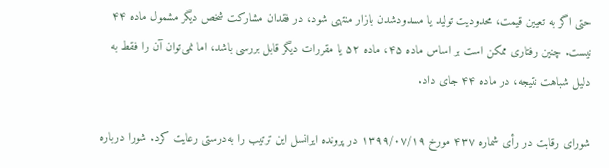حتی اگر به تعیین قیمت، محدودیت تولید یا مسدودشدن بازار منتهی شود، در فقدان مشارکت شخص دیگر مشمول ماده ۴۴ نیست. چنین رفتاری ممکن است بر اساس ماده ۴۵، ماده ۵۲ یا مقررات دیگر قابل بررسی باشد، اما نمی‌توان آن را فقط به دلیل شباهت نتیجه، در ماده ۴۴ جای داد.

شورای رقابت در رأی شماره ۴۳۷ مورخ ۱۳۹۹/۰۷/۱۹ در پرونده ایرانسل این ترتیب را به‌درستی رعایت کرد. شورا درباره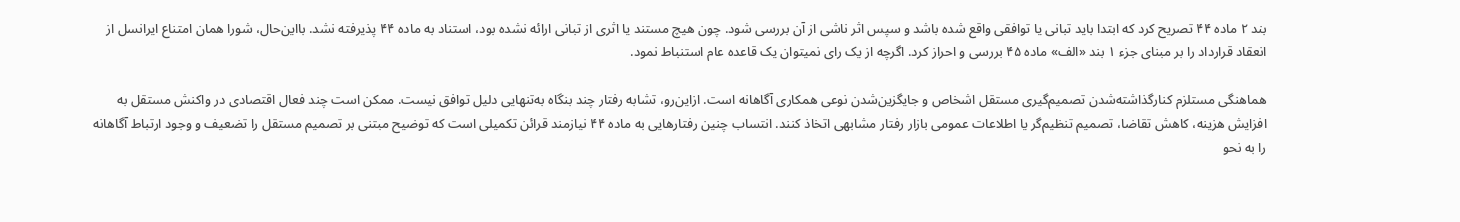بند ۲ ماده ۴۴ تصریح کرد که ابتدا باید تبانی یا توافقی واقع شده باشد و سپس اثر ناشی از آن بررسی شود. چون هیچ مستند یا اثری از تبانی ارائه نشده بود، استناد به ماده ۴۴ پذیرفته نشد. بااین‌حال، شورا همان امتناع ایرانسل از انعقاد قرارداد را بر مبنای جزء ۱ بند «الف» ماده ۴۵ بررسی و احراز کرد. اگرچه از یک رای نمیتوان یک قاعده عام استنباط نمود.

هماهنگی مستلزم کنارگذاشته‌شدن تصمیم‌گیری مستقل اشخاص و جایگزین‌شدن نوعی همکاری آگاهانه است. ازاین‌رو، تشابه رفتار چند بنگاه به‌تنهایی دلیل توافق نیست. ممکن است چند فعال اقتصادی در واکنش مستقل به افزایش هزینه، کاهش تقاضا، تصمیم تنظیم‌گر یا اطلاعات عمومی بازار رفتار مشابهی اتخاذ کنند. انتساب چنین رفتارهایی به ماده ۴۴ نیازمند قرائن تکمیلی است که توضیح مبتنی بر تصمیم مستقل را تضعیف و وجود ارتباط آگاهانه را به نحو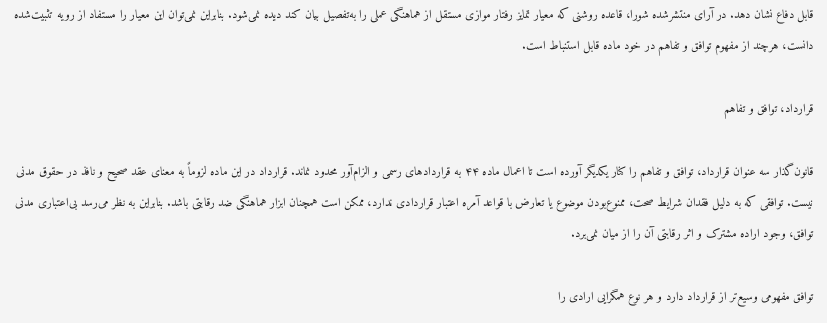قابل دفاع نشان دهد. در آرای منتشرشده شورا، قاعده روشنی که معیار تمایز رفتار موازی مستقل از هماهنگی عملی را به‌تفصیل بیان کند دیده نمی‌شود. بنابراین نمی‌توان این معیار را مستفاد از رویه تثبیت‌شده دانست، هرچند از مفهوم توافق و تفاهم در خود ماده قابل استنباط است.

قرارداد، توافق و تفاهم

قانون‌گذار سه عنوان قرارداد، توافق و تفاهم را کنار یکدیگر آورده است تا اعمال ماده ۴۴ به قراردادهای رسمی و الزام‌آور محدود نماند. قرارداد در این ماده لزوماً به معنای عقد صحیح و نافذ در حقوق مدنی نیست. توافقی که به دلیل فقدان شرایط صحت، ممنوع‌بودن موضوع یا تعارض با قواعد آمره اعتبار قراردادی ندارد، ممکن است همچنان ابزار هماهنگی ضد رقابتی باشد. بنابراین به نظر می‌رسد بی‌اعتباری مدنی توافق، وجود اراده مشترک و اثر رقابتی آن را از میان نمی‌برد.

توافق مفهومی وسیع‌تر از قرارداد دارد و هر نوع همگرایی ارادی را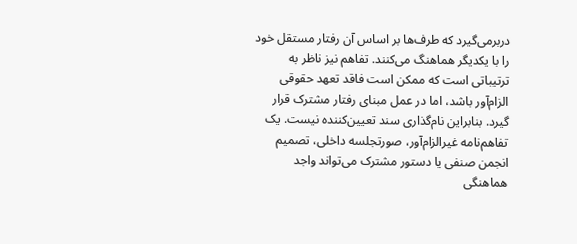دربرمی‌گیرد که طرف‌ها بر اساس آن رفتار مستقل خود را با یکدیگر هماهنگ می‌کنند. تفاهم نیز ناظر به ترتیباتی است که ممکن است فاقد تعهد حقوقی الزام‌آور باشد، اما در عمل مبنای رفتار مشترک قرار گیرد. بنابراین نام‌گذاری سند تعیین‌کننده نیست. یک تفاهم‌نامه غیرالزام‌آور، صورتجلسه داخلی، تصمیم انجمن صنفی یا دستور مشترک می‌تواند واجد هماهنگی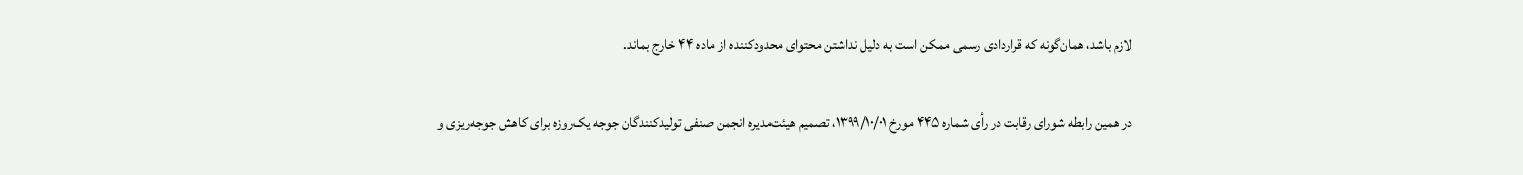لازم باشد، همان‌گونه که قراردادی رسمی ممکن است به دلیل نداشتن محتوای محدودکننده از ماده ۴۴ خارج بماند.

در همین رابطه شورای رقابت در رأی شماره ۴۴۵ مورخ ۱۳۹۹/۱۰/۰۱، تصمیم هیئت‌مدیره انجمن صنفی تولیدکنندگان جوجه یک‌روزه برای کاهش جوجه‌ریزی و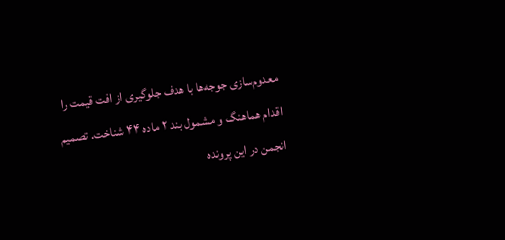معدوم‌سازی جوجه‌ها با هدف جلوگیری از افت قیمت را اقدام هماهنگ و مشمول بند ۲ ماده ۴۴ شناخت. تصمیم انجمن در این پرونده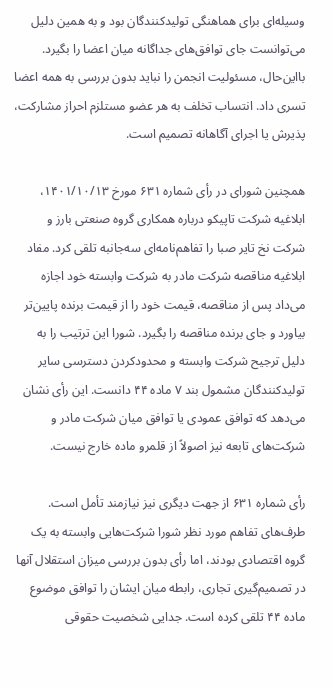وسیله‌ای برای هماهنگی تولیدکنندگان بود و به همین دلیل می‌توانست جای توافق‌های جداگانه میان اعضا را بگیرد. بااین‌حال، مسئولیت انجمن را نباید بدون بررسی به همه اعضا تسری داد. انتساب تخلف به هر عضو مستلزم احراز مشارکت، پذیرش یا اجرای آگاهانه تصمیم است.

همچنین شورای در رأی شماره ۶۳۱ مورخ ۱۴۰۱/۱۰/۱۳، ابلاغیه شرکت تاپیکو درباره همکاری گروه صنعتی بارز و شرکت نخ تایر صبا را تفاهم‌نامه‌ای سه‌جانبه تلقی کرد. مفاد ابلاغیه مناقصه شرکت مادر به شرکت وابسته خود اجازه می‌داد پس از مناقصه، قیمت خود را از قیمت برنده پایین‌تر بیاورد و جای برنده مناقصه را بگیرد. شورا این ترتیب را به دلیل ترجیح شرکت وابسته و محدودکردن دسترسی سایر تولیدکنندگان مشمول بند ۷ ماده ۴۴ دانست. این رأی نشان می‌دهد که توافق عمودی یا توافق میان شرکت مادر و شرکت‌های تابعه نیز اصولاً از قلمرو ماده خارج نیست.

رأی شماره ۶۳۱ از جهت دیگری نیز نیازمند تأمل است. طرف‌های تفاهم مورد نظر شورا شرکت‌هایی وابسته به یک گروه اقتصادی بودند، اما رأی بدون بررسی میزان استقلال آنها در تصمیم‌گیری تجاری، رابطه میان ایشان را توافق موضوع ماده ۴۴ تلقی کرده است. جدایی شخصیت حقوقی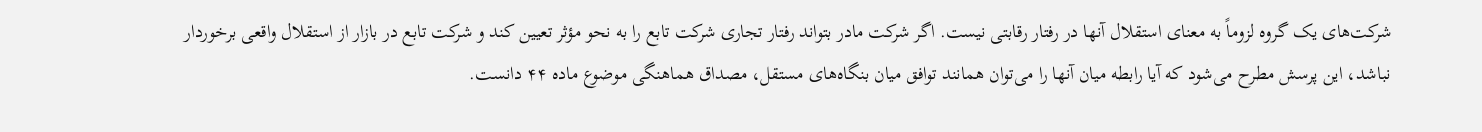شرکت‌های یک گروه لزوماً به معنای استقلال آنها در رفتار رقابتی نیست. اگر شرکت مادر بتواند رفتار تجاری شرکت تابع را به نحو مؤثر تعیین کند و شرکت تابع در بازار از استقلال واقعی برخوردار نباشد، این پرسش مطرح می‌شود که آیا رابطه میان آنها را می‌توان همانند توافق میان بنگاه‌های مستقل، مصداق هماهنگی موضوع ماده ۴۴ دانست.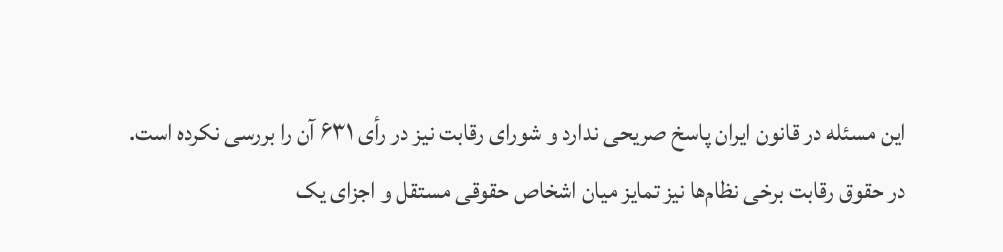این مسئله در قانون ایران پاسخ صریحی ندارد و شورای رقابت نیز در رأی ۶۳۱ آن را بررسی نکرده است. در حقوق رقابت برخی نظام‌ها نیز تمایز میان اشخاص حقوقی مستقل و اجزای یک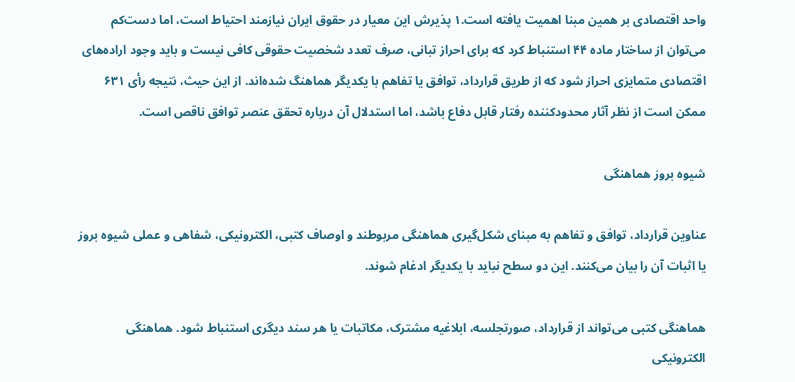واحد اقتصادی بر همین مبنا اهمیت یافته است.۱ پذیرش این معیار در حقوق ایران نیازمند احتیاط است، اما دست‌کم می‌توان از ساختار ماده ۴۴ استنباط کرد که برای احراز تبانی، صرف تعدد شخصیت حقوقی کافی نیست و باید وجود اراده‌های اقتصادی متمایزی احراز شود که از طریق قرارداد، توافق یا تفاهم با یکدیگر هماهنگ شده‌اند. از این حیث، نتیجه رأی ۶۳۱ ممکن است از نظر آثار محدودکننده رفتار قابل دفاع باشد، اما استدلال آن درباره تحقق عنصر توافق ناقص است.

شیوه بروز هماهنگی

عناوین قرارداد، توافق و تفاهم به مبنای شکل‌گیری هماهنگی مربوطند و اوصاف کتبی، الکترونیکی، شفاهی و عملی شیوه بروز یا اثبات آن را بیان می‌کنند. این دو سطح نباید با یکدیگر ادغام شوند.

هماهنگی کتبی می‌تواند از قرارداد، صورتجلسه، ابلاغیه مشترک، مکاتبات یا هر سند دیگری استنباط شود. هماهنگی الکترونیکی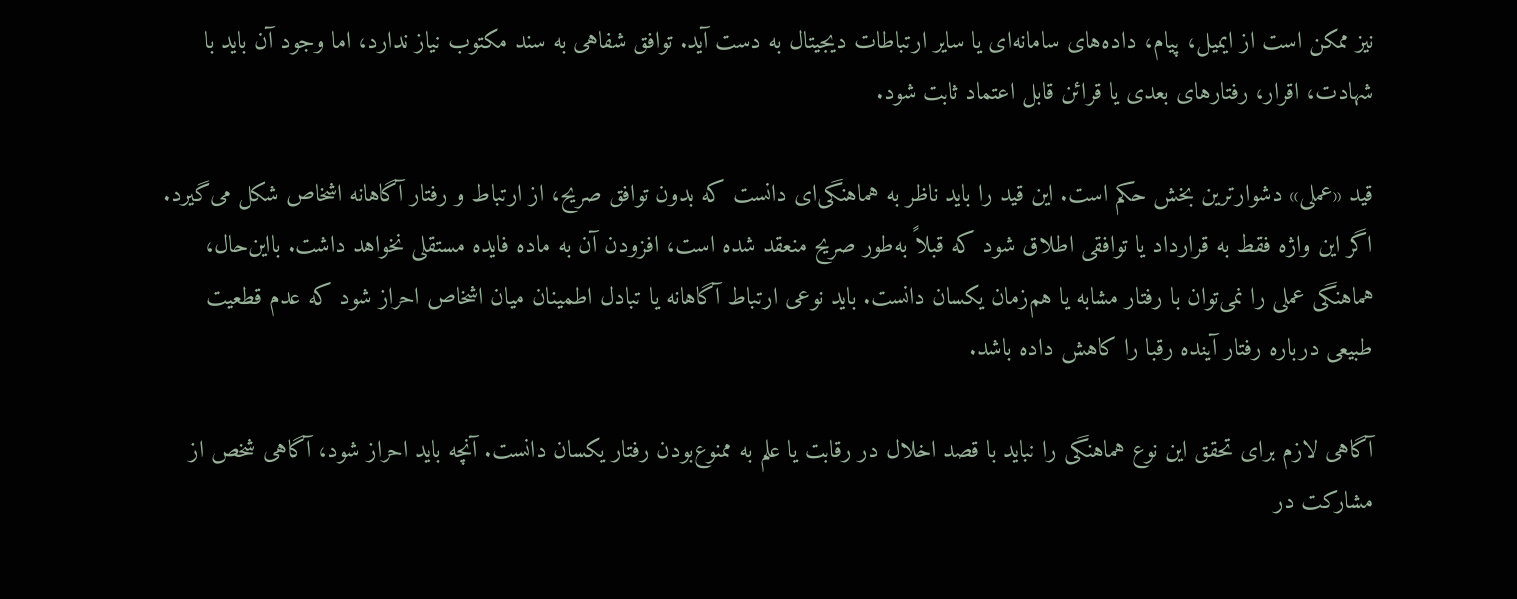نیز ممکن است از ایمیل، پیام، داده‌های سامانه‌ای یا سایر ارتباطات دیجیتال به دست آید. توافق شفاهی به سند مکتوب نیاز ندارد، اما وجود آن باید با شهادت، اقرار، رفتارهای بعدی یا قرائن قابل اعتماد ثابت شود.

قید «عملی» دشوارترین بخش حکم است. این قید را باید ناظر به هماهنگی‌ای دانست که بدون توافق صریح، از ارتباط و رفتار آگاهانه اشخاص شکل می‌گیرد. اگر این واژه فقط به قرارداد یا توافقی اطلاق شود که قبلاً به‌طور صریح منعقد شده است، افزودن آن به ماده فایده مستقلی نخواهد داشت. بااین‌حال، هماهنگی عملی را نمی‌توان با رفتار مشابه یا هم‌زمان یکسان دانست. باید نوعی ارتباط آگاهانه یا تبادل اطمینان میان اشخاص احراز شود که عدم قطعیت طبیعی درباره رفتار آینده رقبا را کاهش داده باشد.

آگاهی لازم برای تحقق این نوع هماهنگی را نباید با قصد اخلال در رقابت یا علم به ممنوع‌بودن رفتار یکسان دانست. آنچه باید احراز شود، آگاهی شخص از مشارکت در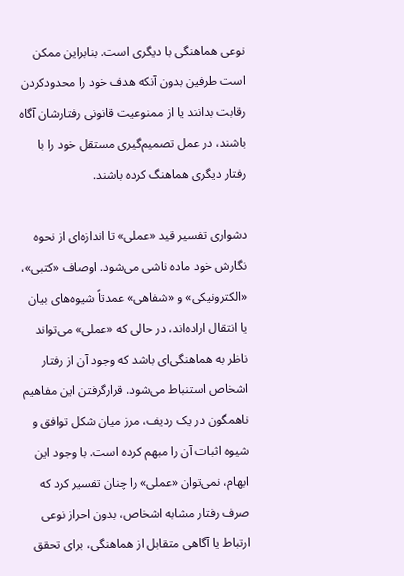نوعی هماهنگی با دیگری است. بنابراین ممکن است طرفین بدون آنکه هدف خود را محدودکردن رقابت بدانند یا از ممنوعیت قانونی رفتارشان آگاه باشند، در عمل تصمیم‌گیری مستقل خود را با رفتار دیگری هماهنگ کرده باشند.

دشواری تفسیر قید «عملی» تا اندازه‌ای از نحوه نگارش خود ماده ناشی می‌شود. اوصاف «کتبی»، «الکترونیکی» و «شفاهی» عمدتاً شیوه‌های بیان یا انتقال اراده‌اند، در حالی که «عملی» می‌تواند ناظر به هماهنگی‌ای باشد که وجود آن از رفتار اشخاص استنباط می‌شود. قرارگرفتن این مفاهیم ناهمگون در یک ردیف، مرز میان شکل توافق و شیوه اثبات آن را مبهم کرده است. با وجود این ابهام، نمی‌توان «عملی» را چنان تفسیر کرد که صرف رفتار مشابه اشخاص، بدون احراز نوعی ارتباط یا آگاهی متقابل از هماهنگی، برای تحقق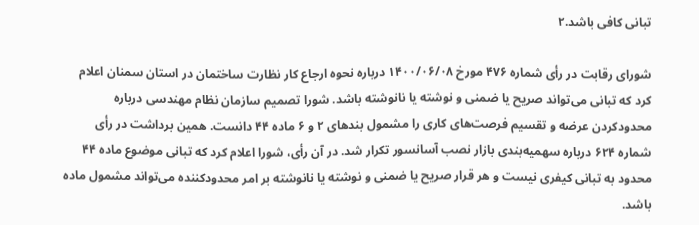تبانی کافی باشد.۲

شورای رقابت در رأی شماره ۴۷۶ مورخ ۱۴۰۰/۰۶/۰۸ درباره نحوه ارجاع کار نظارت ساختمان در استان سمنان اعلام کرد که تبانی می‌تواند صریح یا ضمنی و نوشته یا نانوشته باشد. شورا تصمیم سازمان نظام مهندسی درباره محدودکردن عرضه و تقسیم فرصت‌های کاری را مشمول بندهای ۲ و ۶ ماده ۴۴ دانست. همین برداشت در رأی شماره ۶۲۴ درباره سهمیه‌بندی بازار نصب آسانسور تکرار شد. در آن رأی، شورا اعلام کرد که تبانی موضوع ماده ۴۴ محدود به تبانی کیفری نیست و هر قرار صریح یا ضمنی و نوشته یا نانوشته بر امر محدودکننده می‌تواند مشمول ماده باشد.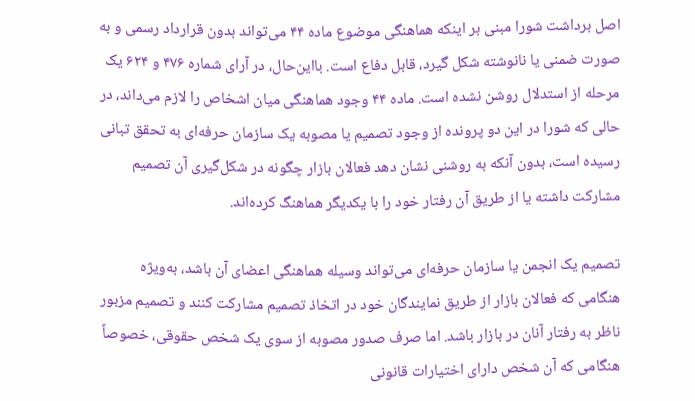اصل برداشت شورا مبنی بر اینکه هماهنگی موضوع ماده ۴۴ می‌تواند بدون قرارداد رسمی و به صورت ضمنی یا نانوشته شکل گیرد، قابل دفاع است. بااین‌حال، در آرای شماره ۴۷۶ و ۶۲۴ یک مرحله از استدلال روشن نشده است. ماده ۴۴ وجود هماهنگی میان اشخاص را لازم می‌داند، در حالی که شورا در این دو پرونده از وجود تصمیم یا مصوبه یک سازمان حرفه‌ای به تحقق تبانی رسیده است، بدون آنکه به روشنی نشان دهد فعالان بازار چگونه در شکل‌گیری آن تصمیم مشارکت داشته یا از طریق آن رفتار خود را با یکدیگر هماهنگ کرده‌اند.

تصمیم یک انجمن یا سازمان حرفه‌ای می‌تواند وسیله هماهنگی اعضای آن باشد، به‌ویژه هنگامی که فعالان بازار از طریق نمایندگان خود در اتخاذ تصمیم مشارکت کنند و تصمیم مزبور ناظر به رفتار آنان در بازار باشد. اما صرف صدور مصوبه از سوی یک شخص حقوقی، خصوصاً هنگامی که آن شخص دارای اختیارات قانونی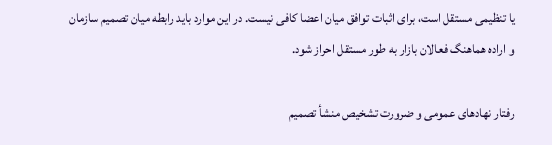یا تنظیمی مستقل است، برای اثبات توافق میان اعضا کافی نیست. در این موارد باید رابطه میان تصمیم سازمان و اراده هماهنگ فعالان بازار به طور مستقل احراز شود.

رفتار نهادهای عمومی و ضرورت تشخیص منشأ تصمیم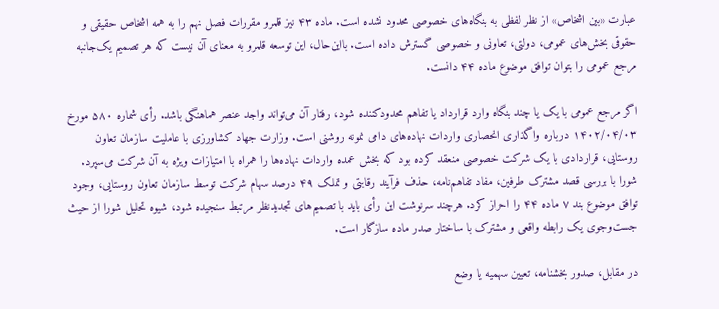عبارت «بین اشخاص» از نظر لفظی به بنگاه‌های خصوصی محدود نشده است. ماده ۴۳ نیز قلمرو مقررات فصل نهم را به همه اشخاص حقیقی و حقوقی بخش‌های عمومی، دولتی، تعاونی و خصوصی گسترش داده است. بااین‌حال، این توسعه قلمرو به معنای آن نیست که هر تصمیم یک‌جانبه مرجع عمومی را بتوان توافق موضوع ماده ۴۴ دانست.

اگر مرجع عمومی با یک یا چند بنگاه وارد قرارداد یا تفاهم محدودکننده شود، رفتار آن می‌تواند واجد عنصر هماهنگی باشد. رأی شماره ۵۸۰ مورخ ۱۴۰۲/۰۴/۰۳ درباره واگذاری انحصاری واردات نهاده‌های دامی نمونه روشنی است. وزارت جهاد کشاورزی با عاملیت سازمان تعاون روستایی، قراردادی با یک شرکت خصوصی منعقد کرده بود که بخش عمده واردات نهاده‌ها را همراه با امتیازات ویژه به آن شرکت می‌سپرد. شورا با بررسی قصد مشترک طرفین، مفاد تفاهم‌نامه، حذف فرآیند رقابتی و تملک ۴۹ درصد سهام شرکت توسط سازمان تعاون روستایی، وجود توافق موضوع بند ۷ ماده ۴۴ را احراز کرد. هرچند سرنوشت این رأی باید با تصمیم‌های تجدیدنظر مرتبط سنجیده شود، شیوه تحلیل شورا از حیث جست‌وجوی یک رابطه واقعی و مشترک با ساختار صدر ماده سازگار است.

در مقابل، صدور بخشنامه، تعیین سهمیه یا وضع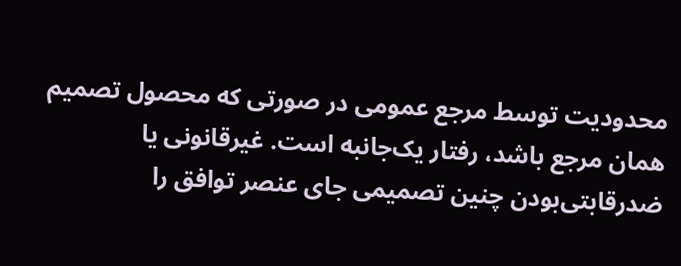محدودیت توسط مرجع عمومی در صورتی که محصول تصمیم همان مرجع باشد، رفتار یک‌جانبه است. غیرقانونی یا ضدرقابتی‌بودن چنین تصمیمی جای عنصر توافق را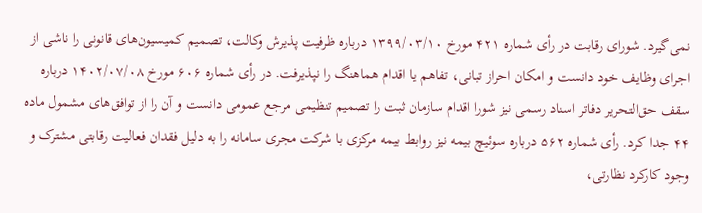نمی‌گیرد. شورای رقابت در رأی شماره ۴۲۱ مورخ ۱۳۹۹/۰۳/۱۰ درباره ظرفیت پذیرش وکالت، تصمیم کمیسیون‌های قانونی را ناشی از اجرای وظایف خود دانست و امکان احراز تبانی، تفاهم یا اقدام هماهنگ را نپذیرفت. در رأی شماره ۶۰۶ مورخ ۱۴۰۲/۰۷/۰۸ درباره سقف حق‌التحریر دفاتر اسناد رسمی نیز شورا اقدام سازمان ثبت را تصمیم تنظیمی مرجع عمومی دانست و آن را از توافق‌های مشمول ماده ۴۴ جدا کرد. رأی شماره ۵۶۲ درباره سوئیچ بیمه نیز روابط بیمه مرکزی با شرکت مجری سامانه را به دلیل فقدان فعالیت رقابتی مشترک و وجود کارکرد نظارتی،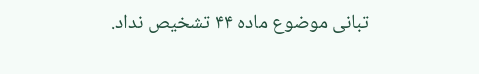تبانی موضوع ماده ۴۴ تشخیص نداد.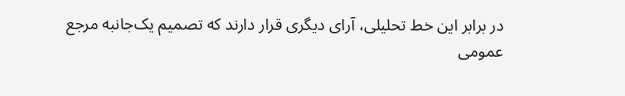در برابر این خط تحلیلی، آرای دیگری قرار دارند که تصمیم یک‌جانبه مرجع عمومی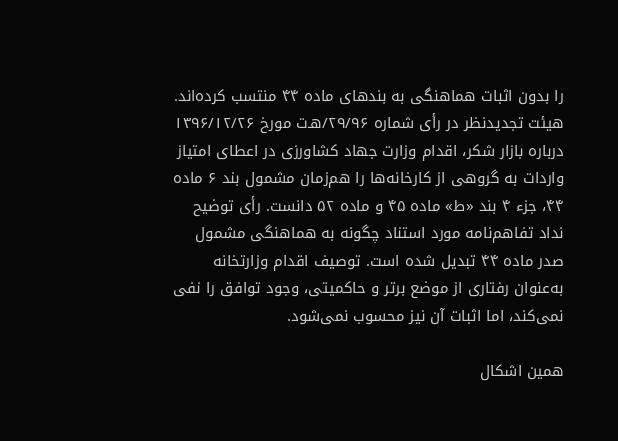را بدون اثبات هماهنگی به بندهای ماده ۴۴ منتسب کرده‌اند. هیئت تجدیدنظر در رأی شماره ۲۹/۹۶/هـ‌ت مورخ ۱۳۹۶/۱۲/۲۶ درباره بازار شکر، اقدام وزارت جهاد کشاورزی در اعطای امتیاز واردات به گروهی از کارخانه‌ها را هم‌زمان مشمول بند ۶ ماده ۴۴، جزء ۴ بند «ط» ماده ۴۵ و ماده ۵۲ دانست. رأی توضیح نداد تفاهم‌نامه مورد استناد چگونه به هماهنگی مشمول صدر ماده ۴۴ تبدیل شده است. توصیف اقدام وزارتخانه به‌عنوان رفتاری از موضع برتر و حاکمیتی، وجود توافق را نفی نمی‌کند، اما اثبات آن نیز محسوب نمی‌شود.

همین اشکال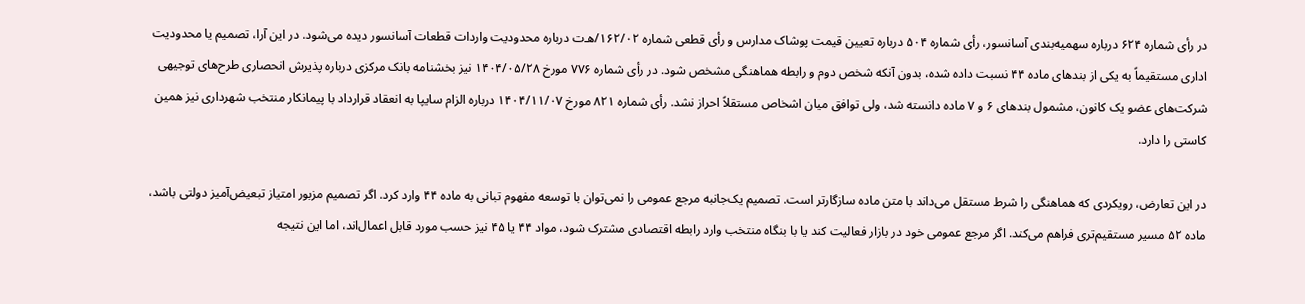در رأی شماره ۶۲۴ درباره سهمیه‌بندی آسانسور، رأی شماره ۵۰۴ درباره تعیین قیمت پوشاک مدارس و رأی قطعی شماره ۱۶۲/۰۲/هـ‌ت درباره محدودیت واردات قطعات آسانسور دیده می‌شود. در این آرا، تصمیم یا محدودیت اداری مستقیماً به یکی از بندهای ماده ۴۴ نسبت داده شده، بدون آنکه شخص دوم و رابطه هماهنگی مشخص شود. در رأی شماره ۷۷۶ مورخ ۱۴۰۴/۰۵/۲۸ نیز بخشنامه بانک مرکزی درباره پذیرش انحصاری طرح‌های توجیهی شرکت‌های عضو یک کانون، مشمول بندهای ۶ و ۷ ماده دانسته شد، ولی توافق میان اشخاص مستقلاً احراز نشد. رأی شماره ۸۲۱ مورخ ۱۴۰۴/۱۱/۰۷ درباره الزام سایپا به انعقاد قرارداد با پیمانکار منتخب شهرداری نیز همین کاستی را دارد.

در این تعارض، رویکردی که هماهنگی را شرط مستقل می‌داند با متن ماده سازگارتر است. تصمیم یک‌جانبه مرجع عمومی را نمی‌توان با توسعه مفهوم تبانی به ماده ۴۴ وارد کرد. اگر تصمیم مزبور امتیاز تبعیض‌آمیز دولتی باشد، ماده ۵۲ مسیر مستقیم‌تری فراهم می‌کند. اگر مرجع عمومی خود در بازار فعالیت کند یا با بنگاه منتخب وارد رابطه اقتصادی مشترک شود، مواد ۴۴ یا ۴۵ نیز حسب مورد قابل اعمال‌اند، اما این نتیجه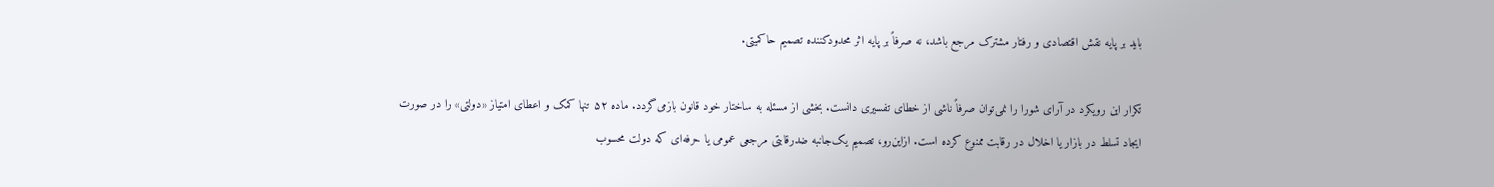باید بر پایه نقش اقتصادی و رفتار مشترک مرجع باشد، نه صرفاً بر پایه اثر محدودکننده تصمیم حاکمیتی.

تکرار این رویکرد در آرای شورا را نمی‌توان صرفاً ناشی از خطای تفسیری دانست. بخشی از مسئله به ساختار خود قانون بازمی‌گردد. ماده ۵۲ تنها کمک و اعطای امتیاز «دولتی» را در صورت ایجاد تسلط در بازار یا اخلال در رقابت ممنوع کرده است. ازاین‌رو، تصمیم یک‌جانبه ضدرقابتی مرجعی عمومی یا حرفه‌ای که دولت محسوب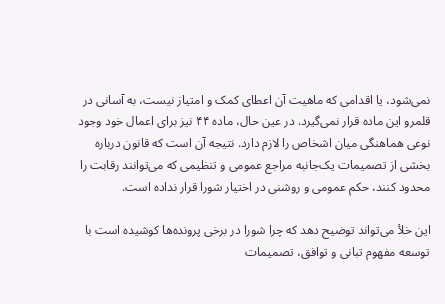نمی‌شود، یا اقدامی که ماهیت آن اعطای کمک و امتیاز نیست، به آسانی در قلمرو این ماده قرار نمی‌گیرد. در عین حال، ماده ۴۴ نیز برای اعمال خود وجود نوعی هماهنگی میان اشخاص را لازم دارد. نتیجه آن است که قانون درباره بخشی از تصمیمات یک‌جانبه مراجع عمومی و تنظیمی که می‌توانند رقابت را محدود کنند، حکم عمومی و روشنی در اختیار شورا قرار نداده است.

این خلأ می‌تواند توضیح دهد که چرا شورا در برخی پرونده‌ها کوشیده است با توسعه مفهوم تبانی و توافق، تصمیمات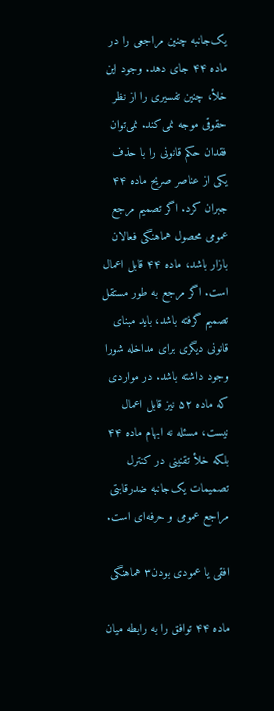یک‌جانبه چنین مراجعی را در ماده ۴۴ جای دهد. وجود این خلأ، چنین تفسیری را از نظر حقوقی موجه نمی‌کند. نمی‌توان فقدان حکم قانونی را با حذف یکی از عناصر صریح ماده ۴۴ جبران کرد. اگر تصمیم مرجع عمومی محصول هماهنگی فعالان بازار باشد، ماده ۴۴ قابل اعمال است. اگر مرجع به طور مستقل تصمیم گرفته باشد، باید مبنای قانونی دیگری برای مداخله شورا وجود داشته باشد. در مواردی که ماده ۵۲ نیز قابل اعمال نیست، مسئله نه ابهام ماده ۴۴ بلکه خلأ تقنینی در کنترل تصمیمات یک‌جانبه ضدرقابتی مراجع عمومی و حرفه‌ای است.

افقی یا عمودی بودن۳ هماهنگی

ماده ۴۴ توافق را به رابطه میان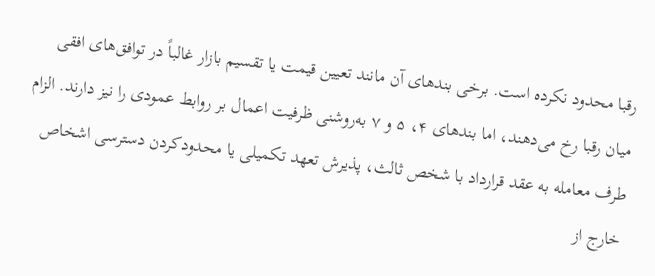رقبا محدود نکرده است. برخی بندهای آن مانند تعیین قیمت یا تقسیم بازار غالباً در توافق‌های افقی میان رقبا رخ می‌دهند، اما بندهای ۴، ۵ و ۷ به‌روشنی ظرفیت اعمال بر روابط عمودی را نیز دارند. الزام طرف معامله به عقد قرارداد با شخص ثالث، پذیرش تعهد تکمیلی یا محدودکردن دسترسی اشخاص خارج از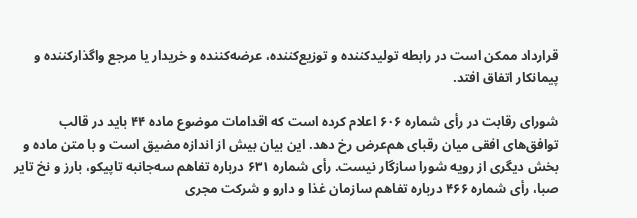قرارداد ممکن است در رابطه تولیدکننده و توزیع‌کننده، عرضه‌کننده و خریدار یا مرجع واگذارکننده و پیمانکار اتفاق افتد.

شورای رقابت در رأی شماره ۶۰۶ اعلام کرده است که اقدامات موضوع ماده ۴۴ باید در قالب توافق‌های افقی میان رقبای هم‌عرض رخ دهد. این بیان بیش از اندازه مضیق است و با متن ماده و بخش دیگری از رویه شورا سازگار نیست. رأی شماره ۶۳۱ درباره تفاهم سه‌جانبه تاپیکو، بارز و نخ تایر صبا، رأی شماره ۴۶۶ درباره تفاهم سازمان غذا و دارو و شرکت مجری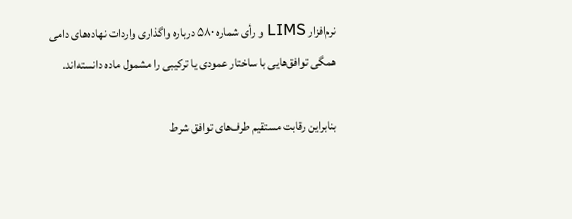نرم‌افزار LIMS و رأی شماره ۵۸۰ درباره واگذاری واردات نهاده‌های دامی همگی توافق‌هایی با ساختار عمودی یا ترکیبی را مشمول ماده دانسته‌اند.

بنابراین رقابت مستقیم طرف‌های توافق شرط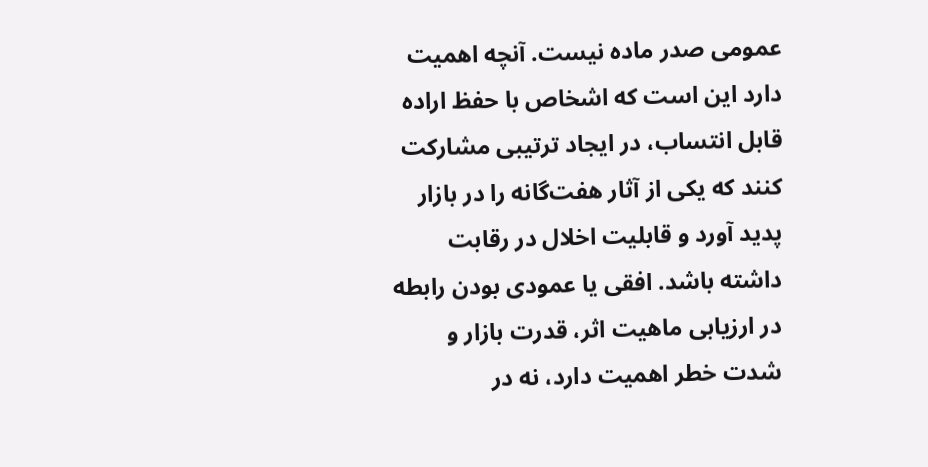عمومی صدر ماده نیست. آنچه اهمیت دارد این است که اشخاص با حفظ اراده قابل انتساب، در ایجاد ترتیبی مشارکت کنند که یکی از آثار هفت‌گانه را در بازار پدید آورد و قابلیت اخلال در رقابت داشته باشد. افقی یا عمودی بودن رابطه در ارزیابی ماهیت اثر، قدرت بازار و شدت خطر اهمیت دارد، نه در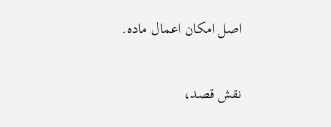اصل امکان اعمال ماده.

نقش قصد،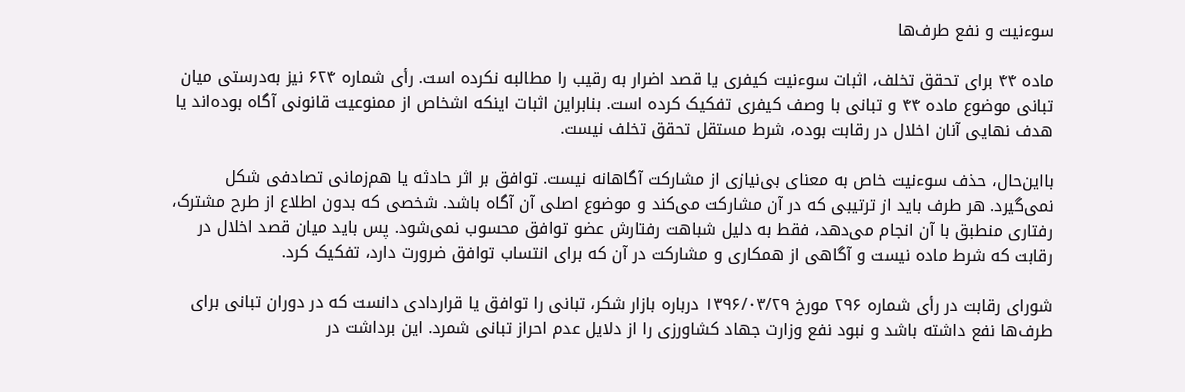سوءنیت و نفع طرف‌ها

ماده ۴۴ برای تحقق تخلف، اثبات سوءنیت کیفری یا قصد اضرار به رقیب را مطالبه نکرده است. رأی شماره ۶۲۴ نیز به‌درستی میان تبانی موضوع ماده ۴۴ و تبانی با وصف کیفری تفکیک کرده است. بنابراین اثبات اینکه اشخاص از ممنوعیت قانونی آگاه بوده‌اند یا هدف نهایی آنان اخلال در رقابت بوده، شرط مستقل تحقق تخلف نیست.

بااین‌حال، حذف سوءنیت خاص به معنای بی‌نیازی از مشارکت آگاهانه نیست. توافق بر اثر حادثه یا هم‌زمانی تصادفی شکل نمی‌گیرد. هر طرف باید از ترتیبی که در آن مشارکت می‌کند و موضوع اصلی آن آگاه باشد. شخصی که بدون اطلاع از طرح مشترک، رفتاری منطبق با آن انجام می‌دهد، فقط به دلیل شباهت رفتارش عضو توافق محسوب نمی‌شود. پس باید میان قصد اخلال در رقابت که شرط ماده نیست و آگاهی از همکاری و مشارکت در آن که برای انتساب توافق ضرورت دارد، تفکیک کرد.

شورای رقابت در رأی شماره ۲۹۶ مورخ ۱۳۹۶/۰۳/۲۹ درباره بازار شکر، تبانی را توافق یا قراردادی دانست که در دوران تبانی برای طرف‌ها نفع داشته باشد و نبود نفع وزارت جهاد کشاورزی را از دلایل عدم احراز تبانی شمرد. این برداشت در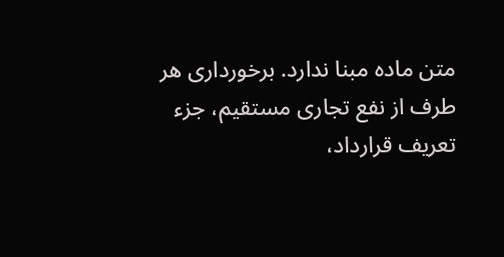متن ماده مبنا ندارد. برخورداری هر طرف از نفع تجاری مستقیم، جزء تعریف قرارداد،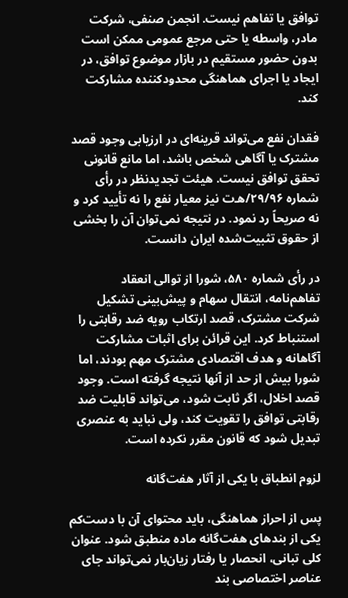توافق یا تفاهم نیست. انجمن صنفی، شرکت مادر، واسطه یا حتی مرجع عمومی ممکن است بدون حضور مستقیم در بازار موضوع توافق، در ایجاد یا اجرای هماهنگی محدودکننده مشارکت کند.

فقدان نفع می‌تواند قرینه‌ای در ارزیابی وجود قصد مشترک یا آگاهی شخص باشد، اما مانع قانونی تحقق توافق نیست. هیئت تجدیدنظر در رأی شماره ۲۹/۹۶/هـ‌ت نیز معیار نفع را نه تأیید کرد و نه صریحاً رد نمود. در نتیجه نمی‌توان آن را بخشی از حقوق تثبیت‌شده ایران دانست.

در رأی شماره ۵۸۰، شورا از توالی انعقاد تفاهم‌نامه، انتقال سهام و پیش‌بینی تشکیل شرکت مشترک، قصد ارتکاب رویه ضد رقابتی را استنباط کرد. این قرائن برای اثبات مشارکت آگاهانه و هدف اقتصادی مشترک مهم بودند، اما شورا بیش از حد از آنها نتیجه گرفته است. وجود قصد اخلال، اگر ثابت شود، می‌تواند قابلیت ضد رقابتی توافق را تقویت کند، ولی نباید به عنصری تبدیل شود که قانون مقرر نکرده است.

لزوم انطباق با یکی از آثار هفت‌گانه

پس از احراز هماهنگی، باید محتوای آن با دست‌کم یکی از بندهای هفت‌گانه ماده منطبق شود. عنوان کلی تبانی، انحصار یا رفتار زیان‌بار نمی‌تواند جای عناصر اختصاصی بند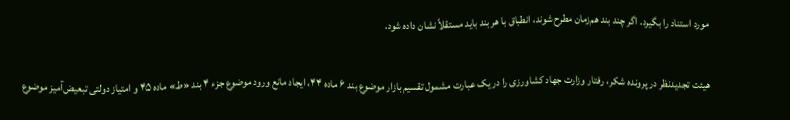مورد استناد را بگیرد. اگر چند بند هم‌زمان مطرح شوند، انطباق با هر بند باید مستقلاً نشان داده شود.

هیئت تجدیدنظر در پرونده شکر، رفتار وزارت جهاد کشاورزی را در یک عبارت مشمول تقسیم بازار موضوع بند ۶ ماده ۴۴، ایجاد مانع ورود موضوع جزء ۴ بند «ط» ماده ۴۵ و امتیاز دولتی تبعیض‌آمیز موضوع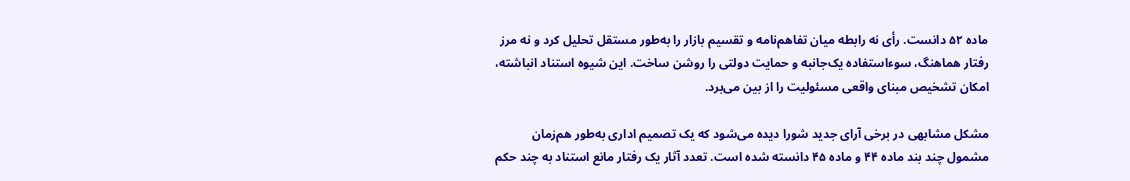ماده ۵۲ دانست. رأی نه رابطه میان تفاهم‌نامه و تقسیم بازار را به‌طور مستقل تحلیل کرد و نه مرز رفتار هماهنگ، سوءاستفاده یک‌جانبه و حمایت دولتی را روشن ساخت. این شیوه استناد انباشته، امکان تشخیص مبنای واقعی مسئولیت را از بین می‌برد.

مشکل مشابهی در برخی آرای جدید شورا دیده می‌شود که یک تصمیم اداری به‌طور هم‌زمان مشمول چند بند ماده ۴۴ و ماده ۴۵ دانسته شده است. تعدد آثار یک رفتار مانع استناد به چند حکم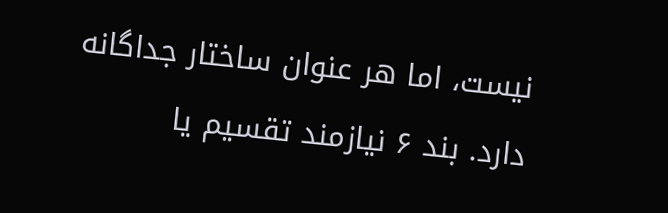نیست، اما هر عنوان ساختار جداگانه دارد. بند ۶ نیازمند تقسیم یا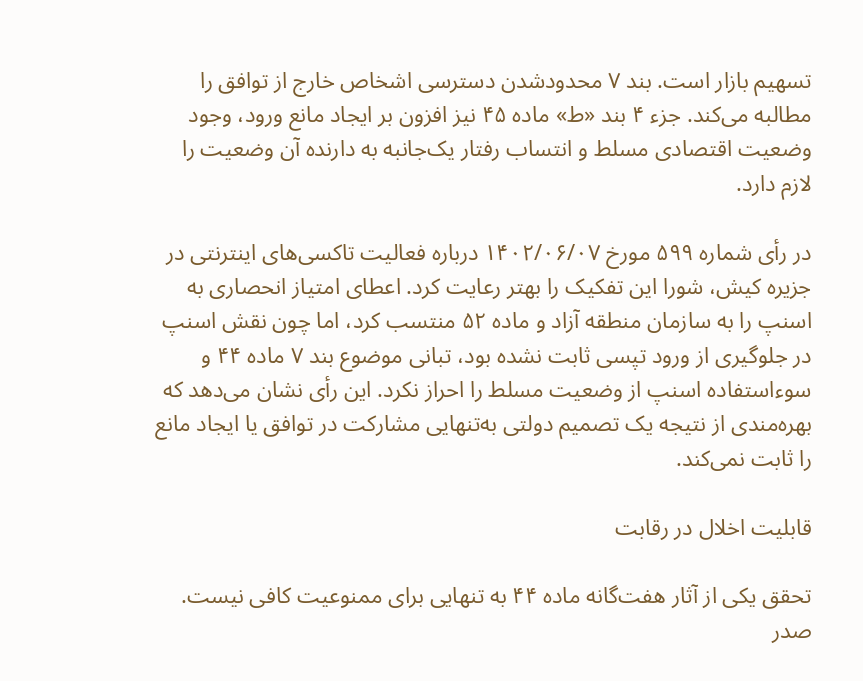تسهیم بازار است. بند ۷ محدودشدن دسترسی اشخاص خارج از توافق را مطالبه می‌کند. جزء ۴ بند «ط» ماده ۴۵ نیز افزون بر ایجاد مانع ورود، وجود وضعیت اقتصادی مسلط و انتساب رفتار یک‌جانبه به دارنده آن وضعیت را لازم دارد.

در رأی شماره ۵۹۹ مورخ ۱۴۰۲/۰۶/۰۷ درباره فعالیت تاکسی‌های اینترنتی در جزیره کیش، شورا این تفکیک را بهتر رعایت کرد. اعطای امتیاز انحصاری به اسنپ را به سازمان منطقه آزاد و ماده ۵۲ منتسب کرد، اما چون نقش اسنپ در جلوگیری از ورود تپسی ثابت نشده بود، تبانی موضوع بند ۷ ماده ۴۴ و سوءاستفاده اسنپ از وضعیت مسلط را احراز نکرد. این رأی نشان می‌دهد که بهره‌مندی از نتیجه یک تصمیم دولتی به‌تنهایی مشارکت در توافق یا ایجاد مانع را ثابت نمی‌کند.

قابلیت اخلال در رقابت

تحقق یکی از آثار هفت‌گانه ماده ۴۴ به تنهایی برای ممنوعیت کافی نیست. صدر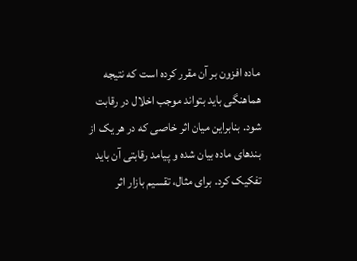ماده افزون بر آن مقرر کرده است که نتیجه هماهنگی باید بتواند موجب اخلال در رقابت شود. بنابراین میان اثر خاصی که در هر یک از بندهای ماده بیان شده و پیامد رقابتی آن باید تفکیک کرد. برای مثال، تقسیم بازار اثر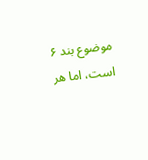موضوع بند ۶ است، اما هر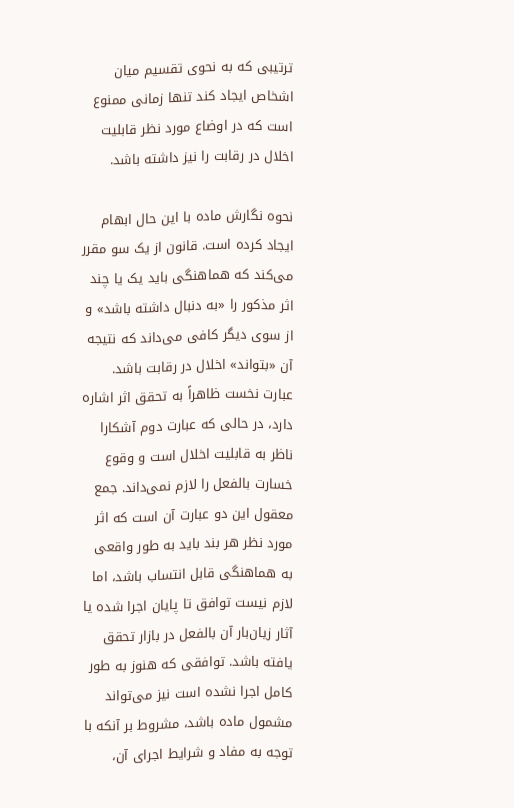ترتیبی که به نحوی تقسیم میان اشخاص ایجاد کند تنها زمانی ممنوع است که در اوضاع مورد نظر قابلیت اخلال در رقابت را نیز داشته باشد.

نحوه نگارش ماده با این حال ابهام ایجاد کرده است. قانون از یک سو مقرر می‌کند که هماهنگی باید یک یا چند اثر مذکور را «به دنبال داشته باشد» و از سوی دیگر کافی می‌داند که نتیجه آن «بتواند» اخلال در رقابت باشد. عبارت نخست ظاهراً به تحقق اثر اشاره دارد، در حالی که عبارت دوم آشکارا ناظر به قابلیت اخلال است و وقوع خسارت بالفعل را لازم نمی‌داند. جمع معقول این دو عبارت آن است که اثر مورد نظر هر بند باید به طور واقعی به هماهنگی قابل انتساب باشد، اما لازم نیست توافق تا پایان اجرا شده یا آثار زیان‌بار آن بالفعل در بازار تحقق یافته باشد. توافقی که هنوز به طور کامل اجرا نشده است نیز می‌تواند مشمول ماده باشد، مشروط بر آنکه با توجه به مفاد و شرایط اجرای آن،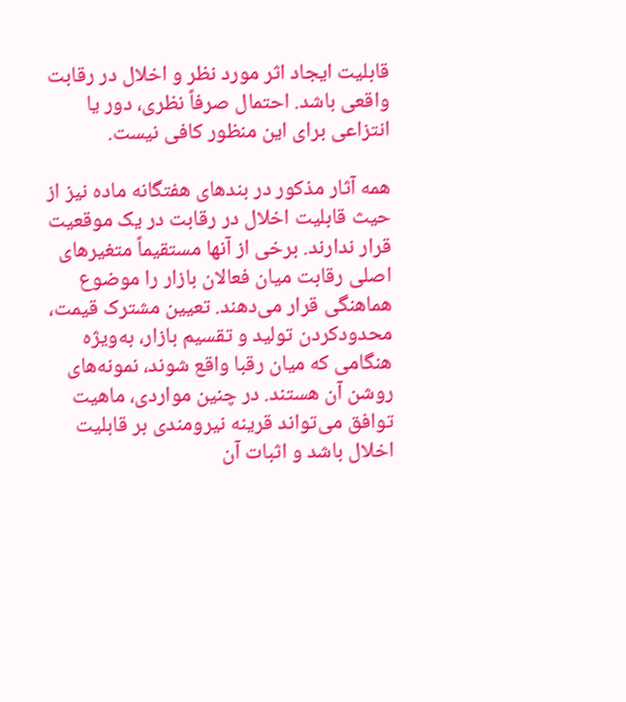قابلیت ایجاد اثر مورد نظر و اخلال در رقابت واقعی باشد. احتمال صرفاً نظری، دور یا انتزاعی برای این منظور کافی نیست.

همه آثار مذکور در بندهای هفتگانه ماده نیز از حیث قابلیت اخلال در رقابت در یک موقعیت قرار ندارند. برخی از آنها مستقیماً متغیرهای اصلی رقابت میان فعالان بازار را موضوع هماهنگی قرار می‌دهند. تعیین مشترک قیمت، محدودکردن تولید و تقسیم بازار، به‌ویژه هنگامی که میان رقبا واقع شوند، نمونه‌های روشن آن هستند. در چنین مواردی، ماهیت توافق می‌تواند قرینه نیرومندی بر قابلیت اخلال باشد و اثبات آن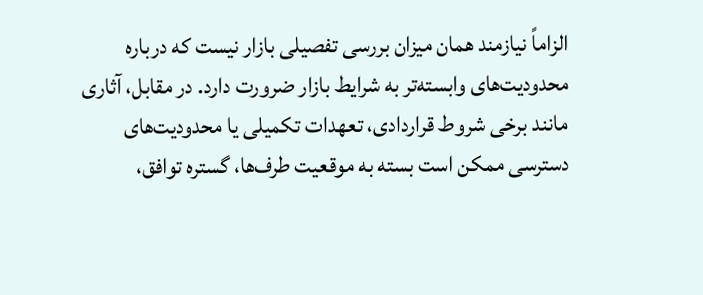الزاماً نیازمند همان میزان بررسی تفصیلی بازار نیست که درباره محدودیت‌های وابسته‌تر به شرایط بازار ضرورت دارد. در مقابل، آثاری مانند برخی شروط قراردادی، تعهدات تکمیلی یا محدودیت‌های دسترسی ممکن است بسته به موقعیت طرف‌ها، گستره توافق،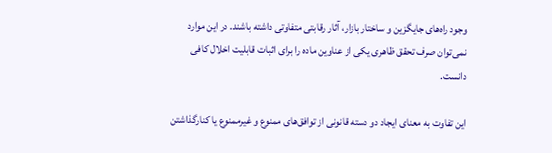وجود راه‌های جایگزین و ساختار بازار، آثار رقابتی متفاوتی داشته باشند. در این موارد نمی‌توان صرف تحقق ظاهری یکی از عناوین ماده را برای اثبات قابلیت اخلال کافی دانست.

این تفاوت به معنای ایجاد دو دسته قانونی از توافق‌های ممنوع و غیرممنوع یا کنارگذاشتن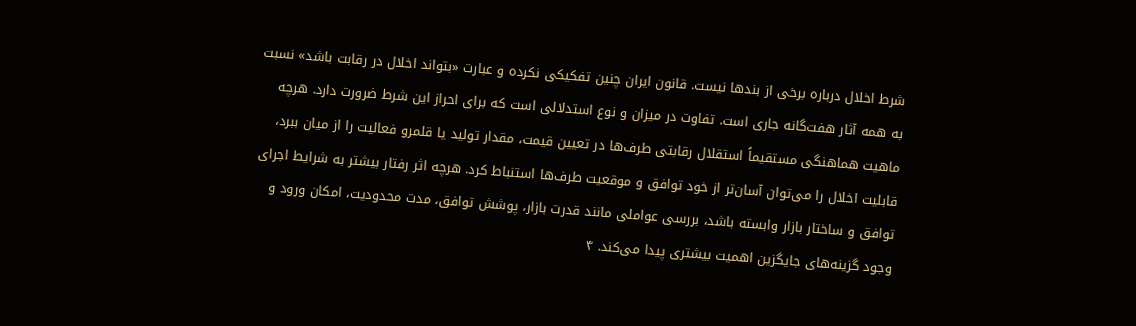شرط اخلال درباره برخی از بندها نیست. قانون ایران چنین تفکیکی نکرده و عبارت «بتواند اخلال در رقابت باشد» نسبت به همه آثار هفت‌گانه جاری است. تفاوت در میزان و نوع استدلالی است که برای احراز این شرط ضرورت دارد. هرچه ماهیت هماهنگی مستقیماً استقلال رقابتی طرف‌ها در تعیین قیمت، مقدار تولید یا قلمرو فعالیت را از میان ببرد، قابلیت اخلال را می‌توان آسان‌تر از خود توافق و موقعیت طرف‌ها استنباط کرد. هرچه اثر رفتار بیشتر به شرایط اجرای توافق و ساختار بازار وابسته باشد، بررسی عواملی مانند قدرت بازار، پوشش توافق، مدت محدودیت، امکان ورود و وجود گزینه‌های جایگزین اهمیت بیشتری پیدا می‌کند. ۴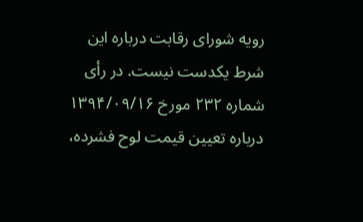رویه شورای رقابت درباره این شرط یکدست نیست. در رأی شماره ۲۳۲ مورخ ۱۳۹۴/۰۹/۱۶ درباره تعیین قیمت لوح فشرده،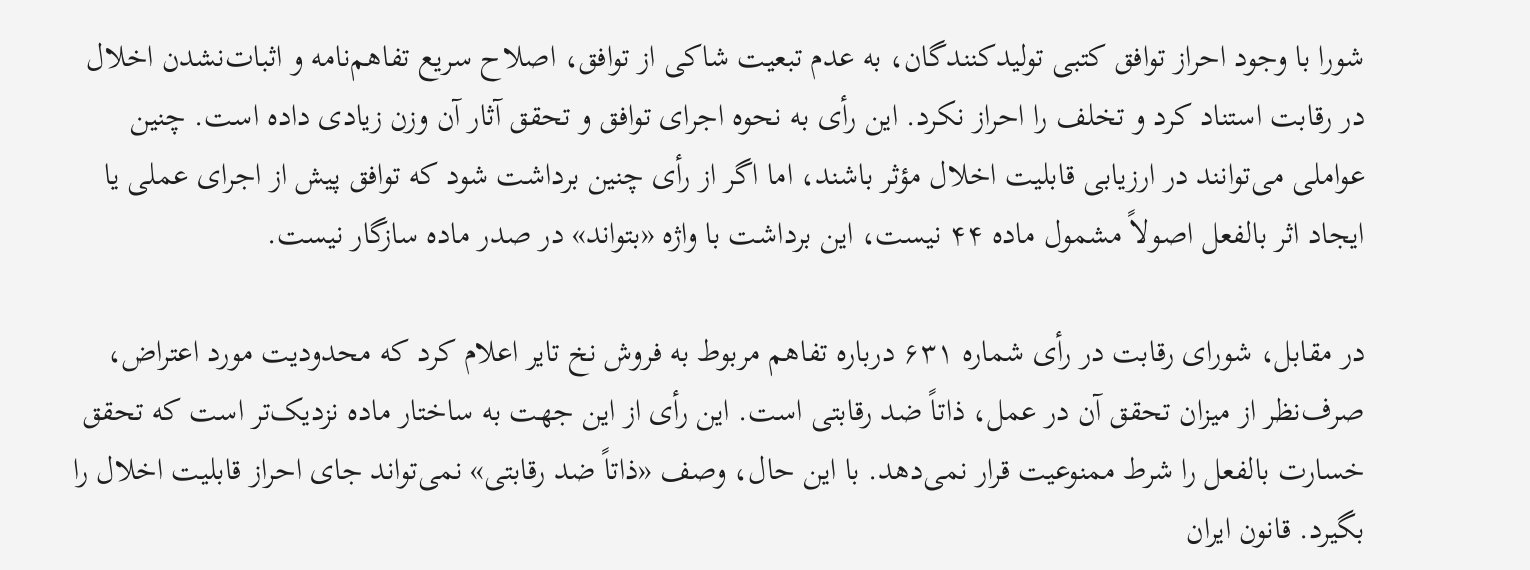شورا با وجود احراز توافق کتبی تولیدکنندگان، به عدم تبعیت شاکی از توافق، اصلاح سریع تفاهم‌نامه و اثبات‌نشدن اخلال در رقابت استناد کرد و تخلف را احراز نکرد. این رأی به نحوه اجرای توافق و تحقق آثار آن وزن زیادی داده است. چنین عواملی می‌توانند در ارزیابی قابلیت اخلال مؤثر باشند، اما اگر از رأی چنین برداشت شود که توافق پیش از اجرای عملی یا ایجاد اثر بالفعل اصولاً مشمول ماده ۴۴ نیست، این برداشت با واژه «بتواند» در صدر ماده سازگار نیست.

در مقابل، شورای رقابت در رأی شماره ۶۳۱ درباره تفاهم مربوط به فروش نخ تایر اعلام کرد که محدودیت مورد اعتراض، صرف‌نظر از میزان تحقق آن در عمل، ذاتاً ضد رقابتی است. این رأی از این جهت به ساختار ماده نزدیک‌تر است که تحقق خسارت بالفعل را شرط ممنوعیت قرار نمی‌دهد. با این حال، وصف «ذاتاً ضد رقابتی» نمی‌تواند جای احراز قابلیت اخلال را بگیرد. قانون ایران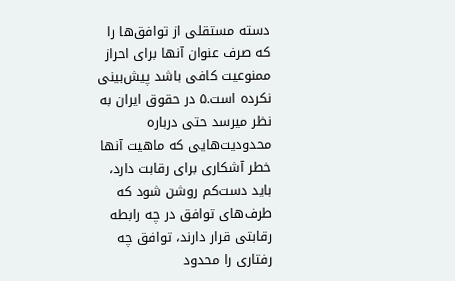دسته مستقلی از توافق‌ها را که صرف عنوان آنها برای احراز ممنوعیت کافی باشد پیش‌بینی نکرده است.۵ در حقوق ایران به نظر میرسد حتی درباره محدودیت‌هایی که ماهیت آنها خطر آشکاری برای رقابت دارد، باید دست‌کم روشن شود که طرف‌های توافق در چه رابطه رقابتی قرار دارند، توافق چه رفتاری را محدود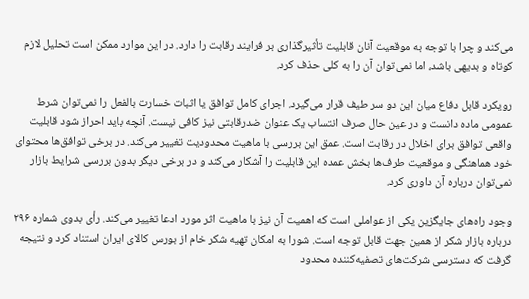می‌کند و چرا با توجه به موقعیت آنان قابلیت تأثیرگذاری بر فرایند رقابت را دارد. در این موارد ممکن است تحلیل لازم کوتاه و بدیهی باشد، اما نمی‌توان آن را به کلی حذف کرد.

رویکرد قابل دفاع میان این دو سر طیف قرار می‌گیرد. اجرای کامل توافق یا اثبات خسارت بالفعل را نمی‌توان شرط عمومی ماده دانست و در عین حال صرف انتساب یک عنوان ضدرقابتی نیز کافی نیست. آنچه باید احراز شود قابلیت واقعی توافق برای اخلال در رقابت است. عمق این بررسی با ماهیت محدودیت تغییر می‌کند. در برخی توافق‌ها محتوای خود هماهنگی و موقعیت طرف‌ها بخش عمده این قابلیت را آشکار می‌کند و در برخی دیگر بدون بررسی شرایط بازار نمی‌توان درباره آن داوری کرد.

وجود راه‌های جایگزین یکی از عواملی است که اهمیت آن نیز با ماهیت اثر مورد ادعا تغییر می‌کند. رأی بدوی شماره ۲۹۶ درباره بازار شکر از همین جهت قابل توجه است. شورا به امکان تهیه شکر خام از بورس کالای ایران استناد کرد و نتیجه گرفت که دسترسی شرکت‌های تصفیه‌کننده محدود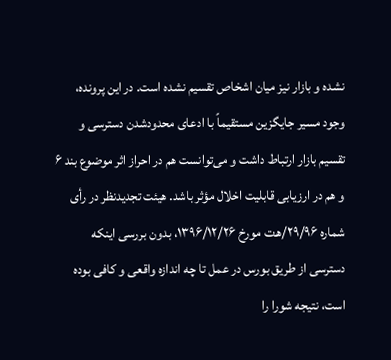نشده و بازار نیز میان اشخاص تقسیم نشده است. در این پرونده، وجود مسیر جایگزین مستقیماً با ادعای محدودشدن دسترسی و تقسیم بازار ارتباط داشت و می‌توانست هم در احراز اثر موضوع بند ۶ و هم در ارزیابی قابلیت اخلال مؤثر باشد. هیئت تجدیدنظر در رأی شماره ۲۹/۹۶/هـ‌ت مورخ ۱۳۹۶/۱۲/۲۶، بدون بررسی اینکه دسترسی از طریق بورس در عمل تا چه اندازه واقعی و کافی بوده است، نتیجه شورا را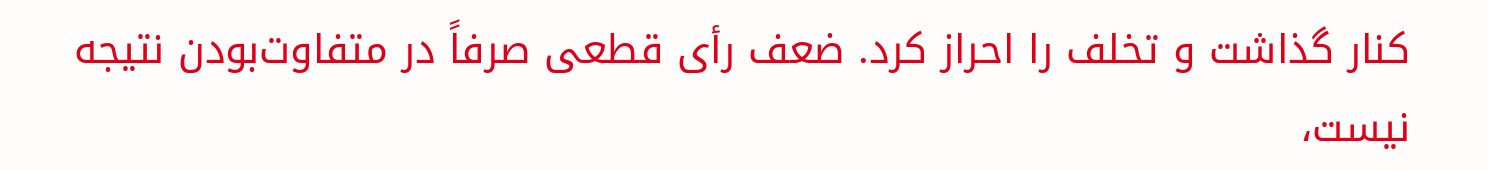کنار گذاشت و تخلف را احراز کرد. ضعف رأی قطعی صرفاً در متفاوت‌بودن نتیجه نیست،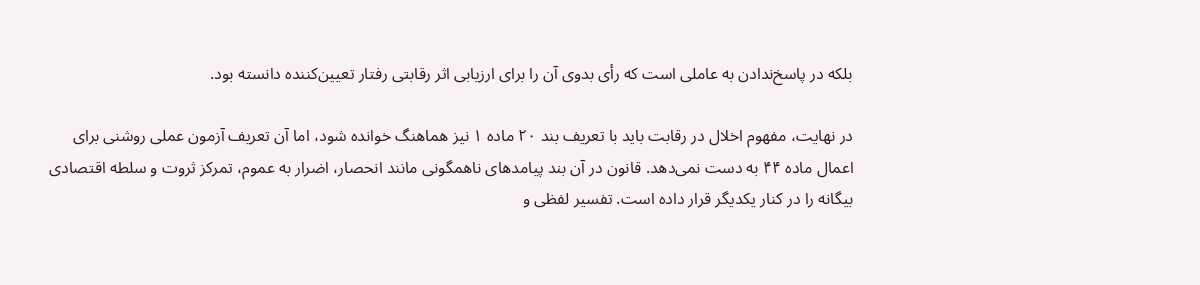بلکه در پاسخ‌ندادن به عاملی است که رأی بدوی آن را برای ارزیابی اثر رقابتی رفتار تعیین‌کننده دانسته بود.

در نهایت، مفهوم اخلال در رقابت باید با تعریف بند ۲۰ ماده ۱ نیز هماهنگ خوانده شود، اما آن تعریف آزمون عملی روشنی برای اعمال ماده ۴۴ به دست نمی‌دهد. قانون در آن بند پیامدهای ناهمگونی مانند انحصار، اضرار به عموم، تمرکز ثروت و سلطه اقتصادی بیگانه را در کنار یکدیگر قرار داده است. تفسیر لفظی و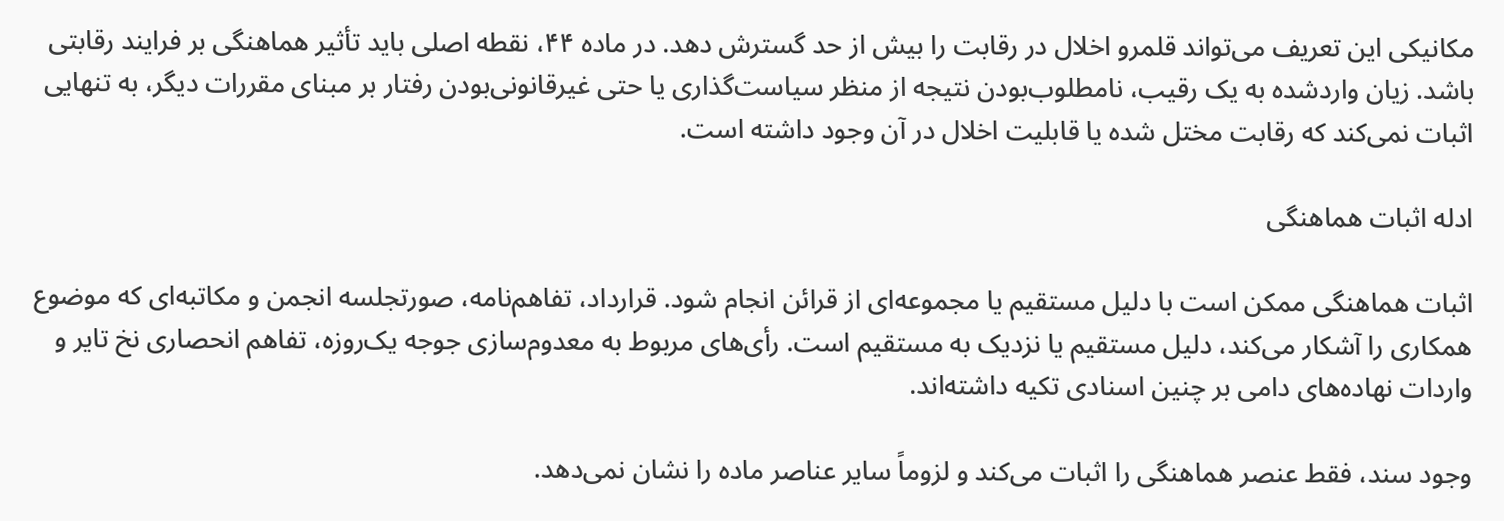مکانیکی این تعریف می‌تواند قلمرو اخلال در رقابت را بیش از حد گسترش دهد. در ماده ۴۴، نقطه اصلی باید تأثیر هماهنگی بر فرایند رقابتی باشد. زیان واردشده به یک رقیب، نامطلوب‌بودن نتیجه از منظر سیاست‌گذاری یا حتی غیرقانونی‌بودن رفتار بر مبنای مقررات دیگر، به تنهایی اثبات نمی‌کند که رقابت مختل شده یا قابلیت اخلال در آن وجود داشته است.

ادله اثبات هماهنگی

اثبات هماهنگی ممکن است با دلیل مستقیم یا مجموعه‌ای از قرائن انجام شود. قرارداد، تفاهم‌نامه، صورتجلسه انجمن و مکاتبه‌ای که موضوع همکاری را آشکار می‌کند، دلیل مستقیم یا نزدیک به مستقیم است. رأی‌های مربوط به معدوم‌سازی جوجه یک‌روزه، تفاهم انحصاری نخ تایر و واردات نهاده‌های دامی بر چنین اسنادی تکیه داشته‌اند.

وجود سند، فقط عنصر هماهنگی را اثبات می‌کند و لزوماً سایر عناصر ماده را نشان نمی‌دهد.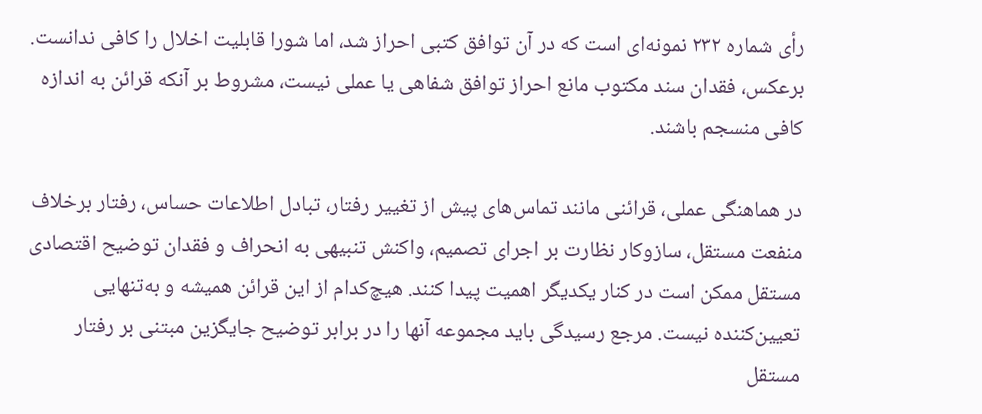رأی شماره ۲۳۲ نمونه‌ای است که در آن توافق کتبی احراز شد، اما شورا قابلیت اخلال را کافی ندانست. برعکس، فقدان سند مکتوب مانع احراز توافق شفاهی یا عملی نیست، مشروط بر آنکه قرائن به اندازه کافی منسجم باشند.

در هماهنگی عملی، قرائنی مانند تماس‌های پیش از تغییر رفتار، تبادل اطلاعات حساس، رفتار برخلاف منفعت مستقل، سازوکار نظارت بر اجرای تصمیم، واکنش تنبیهی به انحراف و فقدان توضیح اقتصادی مستقل ممکن است در کنار یکدیگر اهمیت پیدا کنند. هیچ‌کدام از این قرائن همیشه و به‌تنهایی تعیین‌کننده نیست. مرجع رسیدگی باید مجموعه آنها را در برابر توضیح جایگزین مبتنی بر رفتار مستقل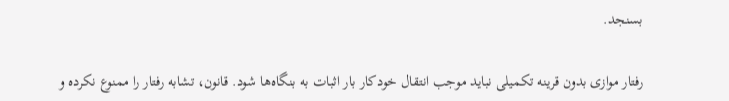بسنجد.

رفتار موازی بدون قرینه تکمیلی نباید موجب انتقال خودکار بار اثبات به بنگاه‌ها شود. قانون، تشابه رفتار را ممنوع نکرده و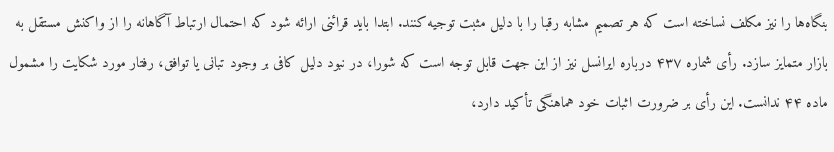بنگاه‌ها را نیز مکلف نساخته است که هر تصمیم مشابه رقبا را با دلیل مثبت توجیه کنند. ابتدا باید قرائنی ارائه شود که احتمال ارتباط آگاهانه را از واکنش مستقل به بازار متمایز سازد. رأی شماره ۴۳۷ درباره ایرانسل نیز از این جهت قابل توجه است که شورا، در نبود دلیل کافی بر وجود تبانی یا توافق، رفتار مورد شکایت را مشمول ماده ۴۴ ندانست. این رأی بر ضرورت اثبات خود هماهنگی تأکید دارد،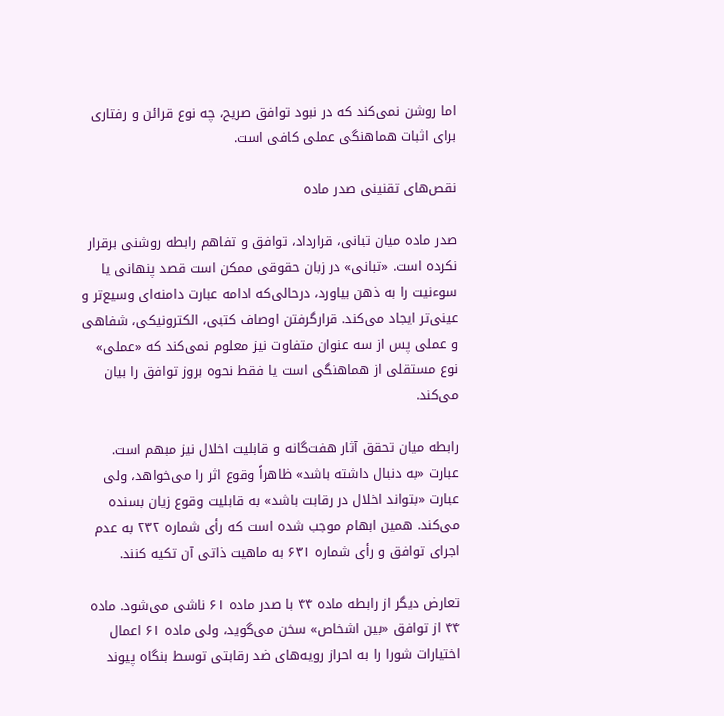اما روشن نمی‌کند که در نبود توافق صریح، چه نوع قرائن و رفتاری برای اثبات هماهنگی عملی کافی است.

نقص‌های تقنینی صدر ماده

صدر ماده میان تبانی، قرارداد، توافق و تفاهم رابطه روشنی برقرار نکرده است. «تبانی» در زبان حقوقی ممکن است قصد پنهانی یا سوءنیت را به ذهن بیاورد، درحالی‌که ادامه عبارت دامنه‌ای وسیع‌تر و عینی‌تر ایجاد می‌کند. قرارگرفتن اوصاف کتبی، الکترونیکی، شفاهی و عملی پس از سه عنوان متفاوت نیز معلوم نمی‌کند که «عملی» نوع مستقلی از هماهنگی است یا فقط نحوه بروز توافق را بیان می‌کند.

رابطه میان تحقق آثار هفت‌گانه و قابلیت اخلال نیز مبهم است. عبارت «به دنبال داشته باشد» ظاهراً وقوع اثر را می‌خواهد، ولی عبارت «بتواند اخلال در رقابت باشد» به قابلیت وقوع زیان بسنده می‌کند. همین ابهام موجب شده است که رأی شماره ۲۳۲ به عدم اجرای توافق و رأی شماره ۶۳۱ به ماهیت ذاتی آن تکیه کنند.

تعارض دیگر از رابطه ماده ۴۴ با صدر ماده ۶۱ ناشی می‌شود. ماده ۴۴ از توافق «بین اشخاص» سخن می‌گوید، ولی ماده ۶۱ اعمال اختیارات شورا را به احراز رویه‌های ضد رقابتی توسط بنگاه پیوند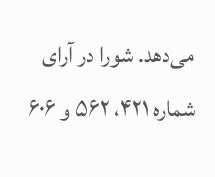می‌دهد. شورا در آرای شماره ۴۲۱، ۵۶۲ و ۶۰۶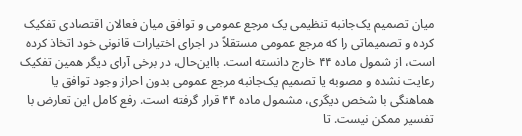میان تصمیم یک‌جانبه تنظیمی یک مرجع عمومی و توافق میان فعالان اقتصادی تفکیک کرده و تصمیماتی را که مرجع عمومی مستقلاً در اجرای اختیارات قانونی خود اتخاذ کرده است، از شمول ماده ۴۴ خارج دانسته است. بااین‌حال، در برخی آرای دیگر همین تفکیک رعایت نشده و مصوبه یا تصمیم یک‌جانبه مرجع عمومی بدون احراز وجود توافق یا هماهنگی با شخص دیگری، مشمول ماده ۴۴ قرار گرفته است. رفع کامل این تعارض با تفسیر ممکن نیست. تا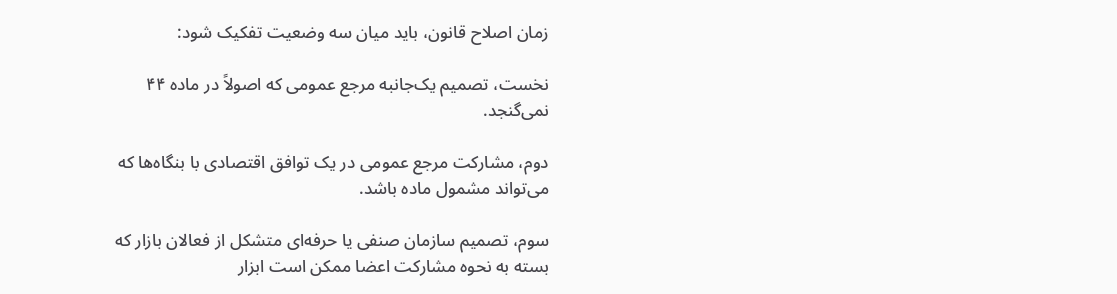زمان اصلاح قانون، باید میان سه وضعیت تفکیک شود:

نخست، تصمیم یک‌جانبه مرجع عمومی که اصولاً در ماده ۴۴ نمی‌گنجد.

دوم، مشارکت مرجع عمومی در یک توافق اقتصادی با بنگاه‌ها که می‌تواند مشمول ماده باشد.

سوم، تصمیم سازمان صنفی یا حرفه‌ای متشکل از فعالان بازار که بسته به نحوه مشارکت اعضا ممکن است ابزار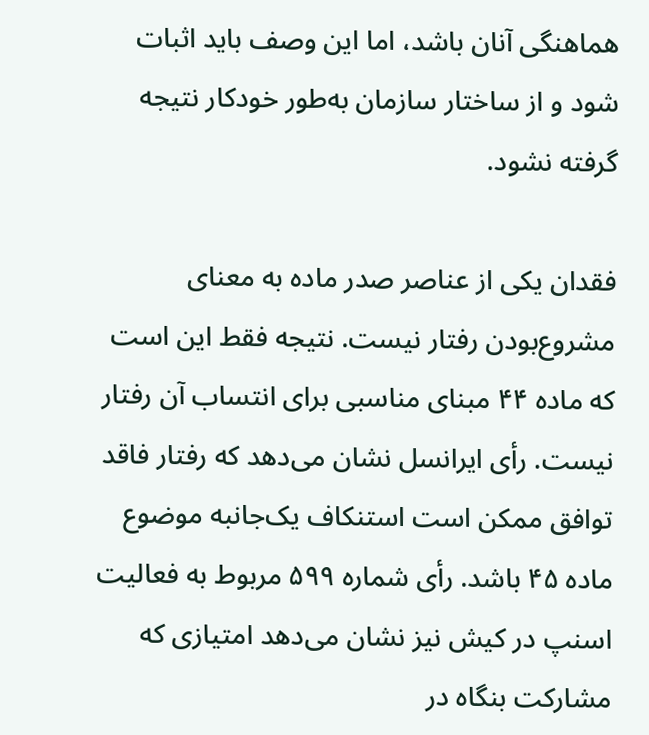هماهنگی آنان باشد، اما این وصف باید اثبات شود و از ساختار سازمان به‌طور خودکار نتیجه گرفته نشود.

فقدان یکی از عناصر صدر ماده به معنای مشروع‌بودن رفتار نیست. نتیجه فقط این است که ماده ۴۴ مبنای مناسبی برای انتساب آن رفتار نیست. رأی ایرانسل نشان می‌دهد که رفتار فاقد توافق ممکن است استنکاف یک‌جانبه موضوع ماده ۴۵ باشد. رأی شماره ۵۹۹ مربوط به فعالیت اسنپ در کیش نیز نشان می‌دهد امتیازی که مشارکت بنگاه در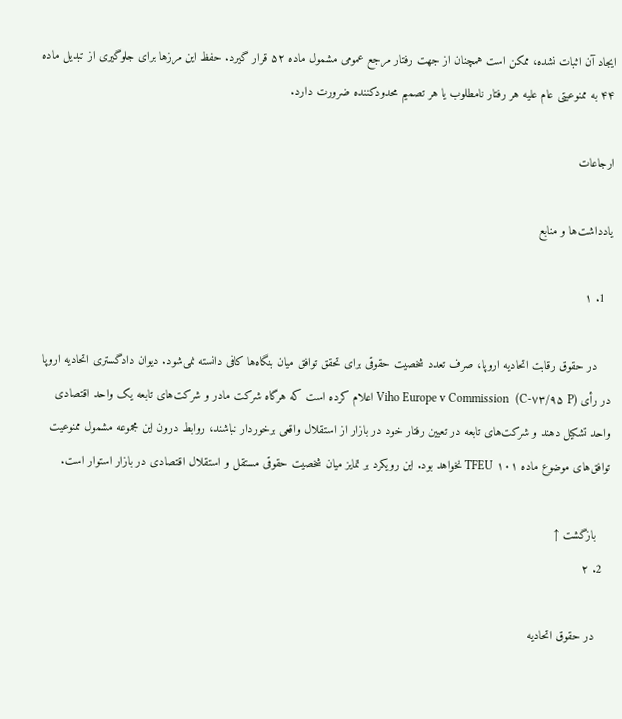ایجاد آن اثبات نشده، ممکن است همچنان از جهت رفتار مرجع عمومی مشمول ماده ۵۲ قرار گیرد. حفظ این مرزها برای جلوگیری از تبدیل ماده ۴۴ به ممنوعیتی عام علیه هر رفتار نامطلوب یا هر تصمیم محدودکننده ضرورت دارد.

ارجاعات

یادداشت‌ها و منابع

  1. ۱

    در حقوق رقابت اتحادیه اروپا، صرف تعدد شخصیت حقوقی برای تحقق توافق میان بنگاه‌ها کافی دانسته نمی‌شود. دیوان دادگستری اتحادیه اروپا در رأی Viho Europe v Commission  (C-۷۳/۹۵ P) اعلام کرده است که هرگاه شرکت مادر و شرکت‌های تابعه یک واحد اقتصادی واحد تشکیل دهند و شرکت‌های تابعه در تعیین رفتار خود در بازار از استقلال واقعی برخوردار نباشند، روابط درون این مجموعه مشمول ممنوعیت توافق‌های موضوع ماده ۱۰۱ TFEU نخواهد بود. این رویکرد بر تمایز میان شخصیت حقوقی مستقل و استقلال اقتصادی در بازار استوار است.

    بازگشت ↑
  2. ۲

    در حقوق اتحادیه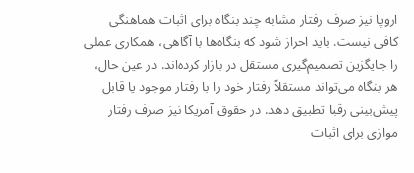اروپا نیز صرف رفتار مشابه چند بنگاه برای اثبات هماهنگی کافی نیست. باید احراز شود که بنگاه‌ها با آگاهی، همکاری عملی را جایگزین تصمیم‌گیری مستقل در بازار کرده‌اند. در عین حال، هر بنگاه می‌تواند مستقلاً رفتار خود را با رفتار موجود یا قابل پیش‌بینی رقبا تطبیق دهد. در حقوق آمریکا نیز صرف رفتار موازی برای اثبات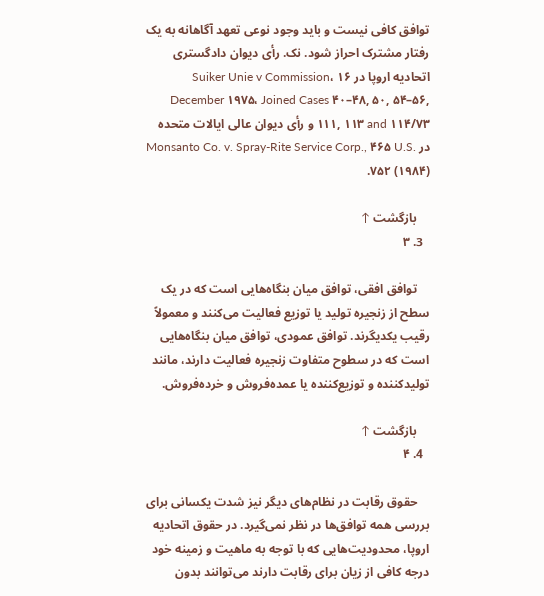توافق کافی نیست و باید وجود نوعی تعهد آگاهانه به یک رفتار مشترک احراز شود. نک. رأی دیوان دادگستری اتحادیه اروپا در Suiker Unie v Commission، ۱۶ December ۱۹۷۵، Joined Cases ۴۰–۴۸, ۵۰, ۵۴–۵۶, ۱۱۱, ۱۱۳ and ۱۱۴/۷۳ و رأی دیوان عالی ایالات متحده در Monsanto Co. v. Spray-Rite Service Corp., ۴۶۵ U.S. ۷۵۲ (۱۹۸۴).

    بازگشت ↑
  3. ۳

    توافق افقی، توافق میان بنگاه‌هایی است که در یک سطح از زنجیره تولید یا توزیع فعالیت می‌کنند و معمولاً رقیب یکدیگرند. توافق عمودی، توافق میان بنگاه‌هایی است که در سطوح متفاوت زنجیره فعالیت دارند، مانند تولیدکننده و توزیع‌کننده یا عمده‌فروش و خرده‌فروش.

    بازگشت ↑
  4. ۴

    حقوق رقابت در نظام‌های دیگر نیز شدت یکسانی برای بررسی همه توافق‌ها در نظر نمی‌گیرد. در حقوق اتحادیه اروپا، محدودیت‌هایی که با توجه به ماهیت و زمینه خود درجه کافی از زیان برای رقابت دارند می‌توانند بدون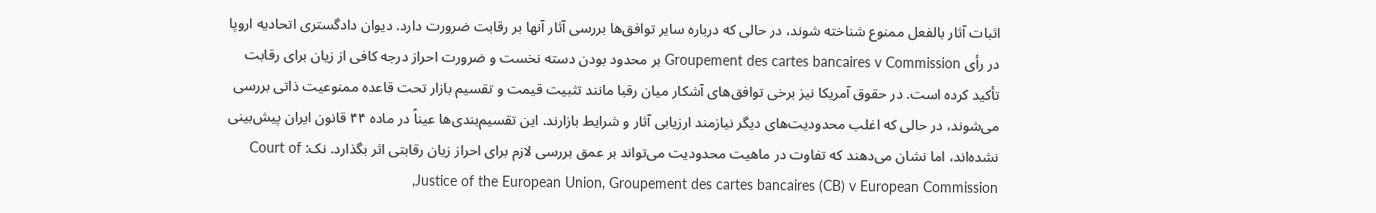اثبات آثار بالفعل ممنوع شناخته شوند، در حالی که درباره سایر توافق‌ها بررسی آثار آنها بر رقابت ضرورت دارد. دیوان دادگستری اتحادیه اروپا در رأی Groupement des cartes bancaires v Commission بر محدود بودن دسته نخست و ضرورت احراز درجه کافی از زیان برای رقابت تأکید کرده است. در حقوق آمریکا نیز برخی توافق‌های آشکار میان رقبا مانند تثبیت قیمت و تقسیم بازار تحت قاعده ممنوعیت ذاتی بررسی می‌شوند، در حالی که اغلب محدودیت‌های دیگر نیازمند ارزیابی آثار و شرایط بازارند. این تقسیم‌بندی‌ها عیناً در ماده ۴۴ قانون ایران پیش‌بینی نشده‌اند، اما نشان می‌دهند که تفاوت در ماهیت محدودیت می‌تواند بر عمق بررسی لازم برای احراز زیان رقابتی اثر بگذارد. نک: Court of Justice of the European Union, Groupement des cartes bancaires (CB) v European Commission,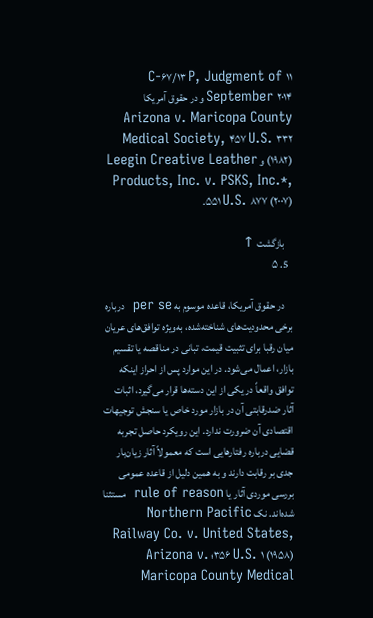C-۶۷/۱۳ P, Judgment of ۱۱ September ۲۰۱۴ و در حقوق آمریکا Arizona v. Maricopa County Medical Society, ۴۵۷ U.S. ۳۳۲ (۱۹۸۲) و Leegin Creative Leather Products, Inc. v. PSKS, Inc.*, ۵۵۱ U.S. ۸۷۷ (۲۰۰۷).

    بازگشت ↑
  5. ۵

    در حقوق آمریکا، قاعده موسوم به per se  درباره برخی محدودیت‌های شناخته‌شده، به‌ویژه توافق‌های عریان میان رقبا برای تثبیت قیمت، تبانی در مناقصه یا تقسیم بازار، اعمال می‌شود. در این موارد پس از احراز اینکه توافق واقعاً در یکی از این دسته‌ها قرار می‌گیرد، اثبات آثار ضدرقابتی آن در بازار مورد خاص یا سنجش توجیهات اقتصادی آن ضرورت ندارد. این رویکرد حاصل تجربه قضایی درباره رفتارهایی است که معمولاً آثار زیان‌بار جدی بر رقابت دارند و به همین دلیل از قاعده عمومی بررسی موردی آثار یا rule of reason  مستثنا شده‌اند. نک Northern Pacific Railway Co. v. United States, ۳۵۶ U.S. ۱ (۱۹۵۸)؛ Arizona v. Maricopa County Medical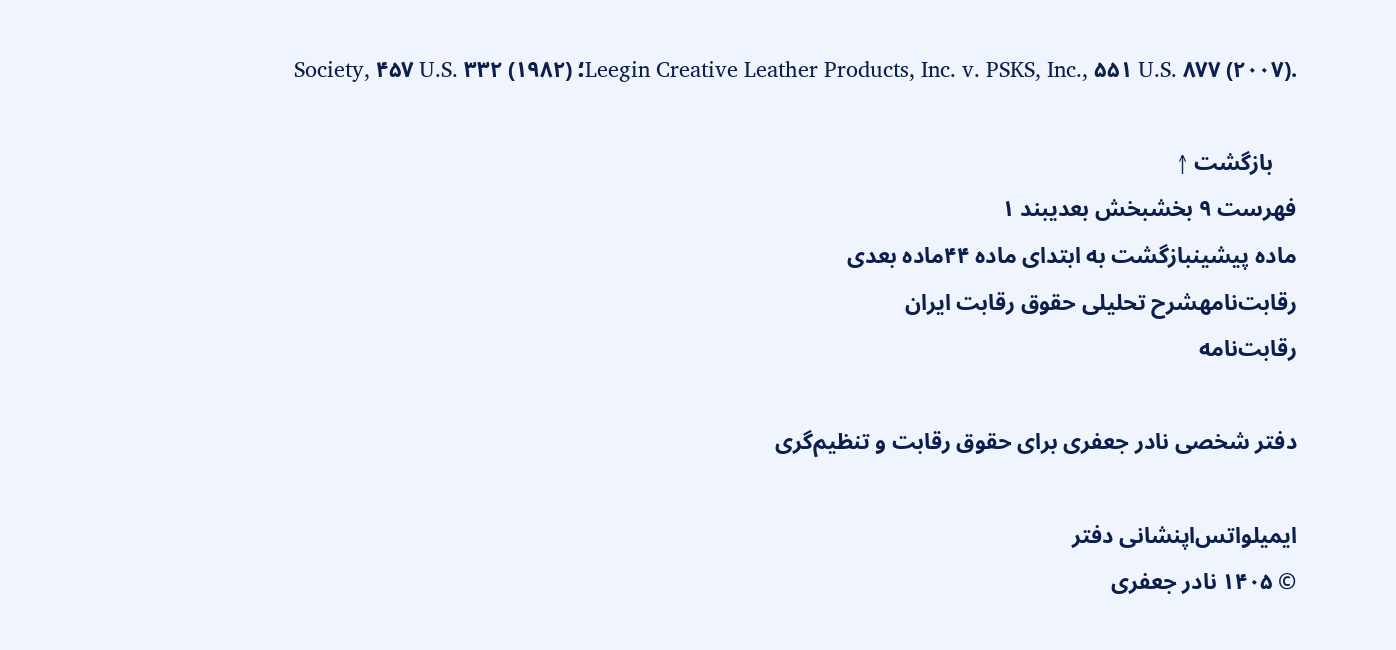Society, ۴۵۷ U.S. ۳۳۲ (۱۹۸۲) ؛Leegin Creative Leather Products, Inc. v. PSKS, Inc., ۵۵۱ U.S. ۸۷۷ (۲۰۰۷).

    بازگشت ↑
فهرست ۹ بخشبخش بعدیبند ۱
ماده پیشینبازگشت به ابتدای ماده ۴۴ماده بعدی
رقابت‌نامهشرح تحلیلی حقوق رقابت ایران
رقابت‌نامه

دفتر شخصی نادر جعفری برای حقوق رقابت و تنظیم‌گری

ایمیلواتس‌اپنشانی دفتر
© ۱۴۰۵ نادر جعفری